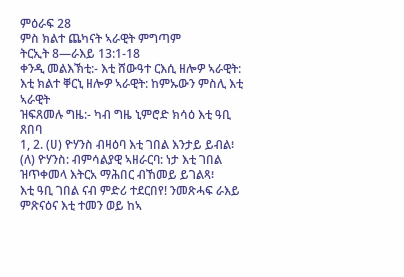ምዕራፍ 28
ምስ ክልተ ጨካናት ኣራዊት ምግጣም
ትርኢት 8—ራእይ 13:1-18
ቀንዲ መልእኽቲ:- እቲ ሸውዓተ ርእሲ ዘሎዎ ኣራዊት: እቲ ክልተ ቐርኒ ዘሎዎ ኣራዊት: ከምኡውን ምስሊ እቲ ኣራዊት
ዝፍጸመሉ ግዜ:- ካብ ግዜ ኒምሮድ ክሳዕ እቲ ዓቢ ጸበባ
1, 2. (ሀ) ዮሃንስ ብዛዕባ እቲ ገበል እንታይ ይብል፧ (ለ) ዮሃንስ: ብምሳልያዊ ኣዘራርባ: ነታ እቲ ገበል ዝጥቀመላ እትርአ ማሕበር ብኸመይ ይገልጻ፧
እቲ ዓቢ ገበል ናብ ምድሪ ተደርበየ! ንመጽሓፍ ራእይ ምጽናዕና እቲ ተመን ወይ ከኣ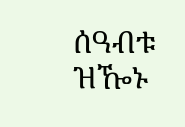ሰዓብቱ ዝዀኑ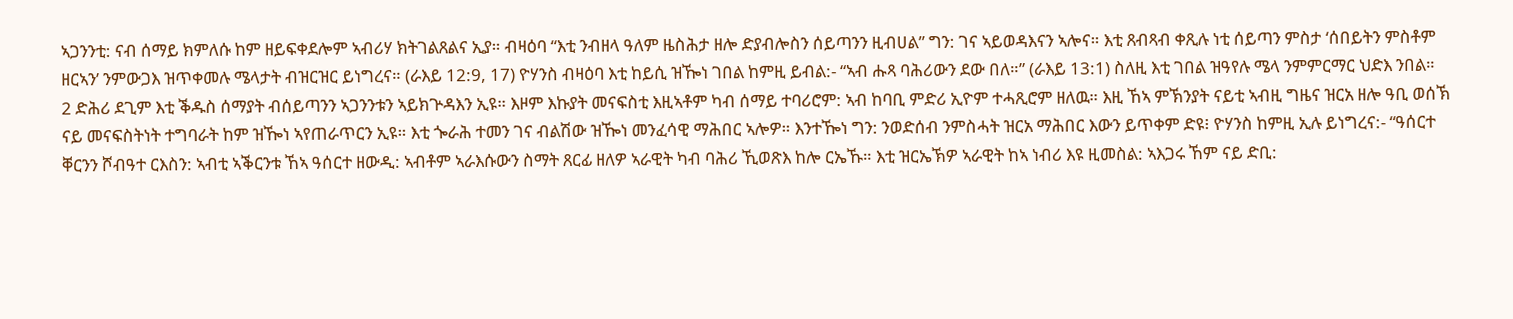ኣጋንንቲ: ናብ ሰማይ ክምለሱ ከም ዘይፍቀደሎም ኣብሪሃ ክትገልጸልና ኢያ። ብዛዕባ “እቲ ንብዘላ ዓለም ዜስሕታ ዘሎ ድያብሎስን ሰይጣንን ዚብሀል” ግን: ገና ኣይወዳእናን ኣሎና። እቲ ጸብጻብ ቀጺሉ ነቲ ሰይጣን ምስታ ‘ሰበይትን ምስቶም ዘርኣን’ ንምውጋእ ዝጥቀመሉ ሜላታት ብዝርዝር ይነግረና። (ራእይ 12:9, 17) ዮሃንስ ብዛዕባ እቲ ከይሲ ዝዀነ ገበል ከምዚ ይብል:- “ኣብ ሑጻ ባሕሪውን ደው በለ።” (ራእይ 13:1) ስለዚ እቲ ገበል ዝዓየሉ ሜላ ንምምርማር ህድእ ንበል።
2 ድሕሪ ደጊም እቲ ቕዱስ ሰማያት ብሰይጣንን ኣጋንንቱን ኣይክጕዳእን ኢዩ። እዞም እኩያት መናፍስቲ እዚኣቶም ካብ ሰማይ ተባሪሮም: ኣብ ከባቢ ምድሪ ኢዮም ተሓጺሮም ዘለዉ። እዚ ኸኣ ምኽንያት ናይቲ ኣብዚ ግዜና ዝርአ ዘሎ ዓቢ ወሰኽ ናይ መናፍስትነት ተግባራት ከም ዝዀነ ኣየጠራጥርን ኢዩ። እቲ ጐራሕ ተመን ገና ብልሽው ዝዀነ መንፈሳዊ ማሕበር ኣሎዎ። እንተዀነ ግን: ንወድሰብ ንምስሓት ዝርአ ማሕበር እውን ይጥቀም ድዩ፧ ዮሃንስ ከምዚ ኢሉ ይነግረና:- “ዓሰርተ ቐርንን ሾብዓተ ርእስን: ኣብቲ ኣቕርንቱ ኸኣ ዓሰርተ ዘውዲ: ኣብቶም ኣራእሱውን ስማት ጸርፊ ዘለዎ ኣራዊት ካብ ባሕሪ ኺወጽእ ከሎ ርኤኹ። እቲ ዝርኤኽዎ ኣራዊት ከኣ ነብሪ እዩ ዚመስል: ኣእጋሩ ኸም ናይ ድቢ: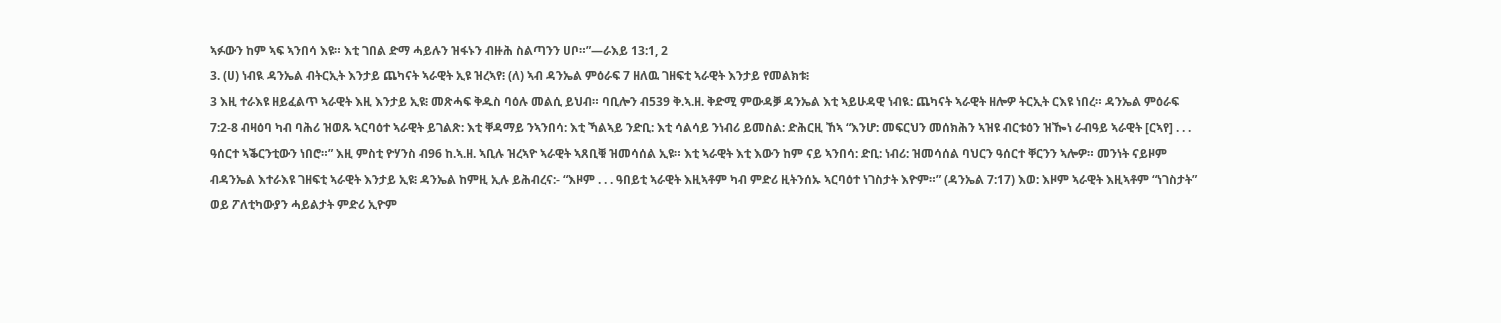ኣፉውን ከም ኣፍ ኣንበሳ እዩ። እቲ ገበል ድማ ሓይሉን ዝፋኑን ብዙሕ ስልጣንን ሀቦ።”—ራእይ 13:1, 2
3. (ሀ) ነብዪ ዳንኤል ብትርኢት እንታይ ጨካናት ኣራዊት ኢዩ ዝረኣየ፧ (ለ) ኣብ ዳንኤል ምዕራፍ 7 ዘለዉ ገዘፍቲ ኣራዊት እንታይ የመልክቱ፧
3 እዚ ተራእዩ ዘይፈልጥ ኣራዊት እዚ እንታይ ኢዩ፧ መጽሓፍ ቅዱስ ባዕሉ መልሲ ይህብ። ባቢሎን ብ539 ቅ.ኣ.ዘ. ቅድሚ ምውዳቓ ዳንኤል እቲ ኣይሁዳዊ ነብዪ: ጨካናት ኣራዊት ዘሎዎ ትርኢት ርእዩ ነበረ። ዳንኤል ምዕራፍ 7:2-8 ብዛዕባ ካብ ባሕሪ ዝወጹ ኣርባዕተ ኣራዊት ይገልጽ: እቲ ቐዳማይ ንኣንበሳ: እቲ ኻልኣይ ንድቢ: እቲ ሳልሳይ ንነብሪ ይመስል: ድሕርዚ ኸኣ “እንሆ: መፍርህን መሰክሕን ኣዝዩ ብርቱዕን ዝዀነ ራብዓይ ኣራዊት [ርኣየ] . . . ዓሰርተ ኣቕርንቲውን ነበሮ።” እዚ ምስቲ ዮሃንስ ብ96 ከ.ኣ.ዘ. ኣቢሉ ዝረኣዮ ኣራዊት ኣጸቢቑ ዝመሳሰል ኢዩ። እቲ ኣራዊት እቲ እውን ከም ናይ ኣንበሳ: ድቢ: ነብሪ: ዝመሳሰል ባህርን ዓሰርተ ቐርንን ኣሎዎ። መንነት ናይዞም ብዳንኤል እተራእዩ ገዘፍቲ ኣራዊት እንታይ ኢዩ፧ ዳንኤል ከምዚ ኢሉ ይሕብረና:- “እዞም . . . ዓበይቲ ኣራዊት እዚኣቶም ካብ ምድሪ ዚትንሰኡ ኣርባዕተ ነገስታት እዮም።” (ዳንኤል 7:17) እወ: እዞም ኣራዊት እዚኣቶም “ነገስታት” ወይ ፖለቲካውያን ሓይልታት ምድሪ ኢዮም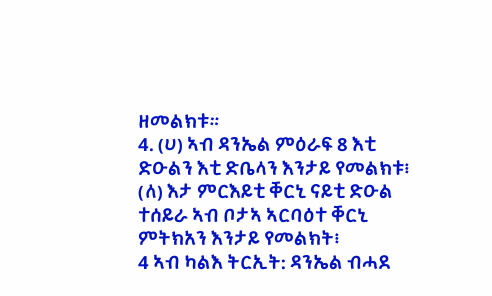ዘመልክቱ።
4. (ሀ) ኣብ ዳንኤል ምዕራፍ 8 እቲ ድዑልን እቲ ድቤላን እንታይ የመልክቱ፧ (ለ) እታ ምርእይቲ ቐርኒ ናይቲ ድዑል ተሰይራ ኣብ ቦታኣ ኣርባዕተ ቐርኒ ምትክአን እንታይ የመልክት፧
4 ኣብ ካልእ ትርኢት: ዳንኤል ብሓደ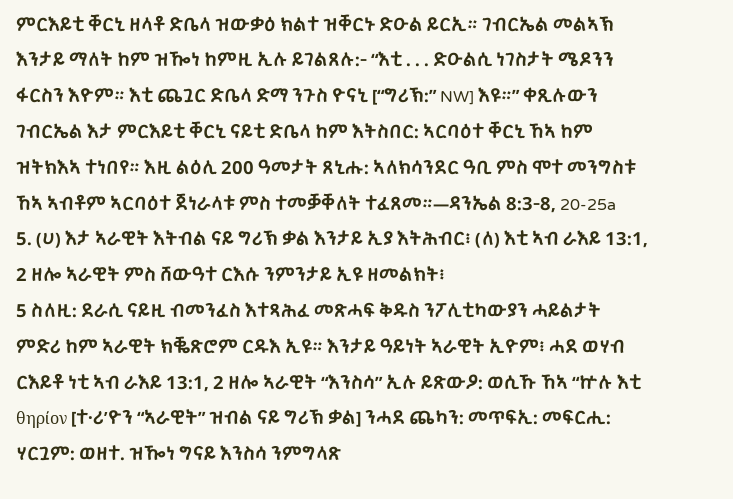ምርእይቲ ቐርኒ ዘላቶ ድቤላ ዝውቃዕ ክልተ ዝቐርኑ ድዑል ይርኢ። ገብርኤል መልኣኽ እንታይ ማለት ከም ዝዀነ ከምዚ ኢሉ ይገልጸሉ:- “እቲ . . . ድዑልሲ ነገስታት ሜዶንን ፋርስን እዮም። እቲ ጨጓር ድቤላ ድማ ንጉስ ዮናኒ [“ግሪኽ:” NW] እዩ።” ቀጺሉውን ገብርኤል እታ ምርእይቲ ቐርኒ ናይቲ ድቤላ ከም እትስበር: ኣርባዕተ ቐርኒ ኸኣ ከም ዝትክእኣ ተነበየ። እዚ ልዕሊ 200 ዓመታት ጸኒሑ: ኣለክሳንደር ዓቢ ምስ ሞተ መንግስቱ ኸኣ ኣብቶም ኣርባዕተ ጀነራላቱ ምስ ተመቓቐለት ተፈጸመ።—ዳንኤል 8:3-8, 20-25a
5. (ሀ) እታ ኣራዊት እትብል ናይ ግሪኽ ቃል እንታይ ኢያ እትሕብር፧ (ለ) እቲ ኣብ ራእይ 13:1, 2 ዘሎ ኣራዊት ምስ ሸውዓተ ርእሱ ንምንታይ ኢዩ ዘመልክት፧
5 ስለዚ: ደራሲ ናይዚ ብመንፈስ እተጻሕፈ መጽሓፍ ቅዱስ ንፖሊቲካውያን ሓይልታት ምድሪ ከም ኣራዊት ክቘጽሮም ርዱእ ኢዩ። እንታይ ዓይነት ኣራዊት ኢዮም፧ ሓደ ወሃብ ርእይቶ ነቲ ኣብ ራእይ 13:1, 2 ዘሎ ኣራዊት “እንስሳ” ኢሉ ይጽውዖ: ወሲኹ ኸኣ “ኵሉ እቲ θηρίον [ተ·ሪʹዮን “ኣራዊት” ዝብል ናይ ግሪኽ ቃል] ንሓደ ጨካን: መጥፍኢ: መፍርሒ: ሃርጓም: ወዘተ. ዝዀነ ግናይ እንስሳ ንምግላጽ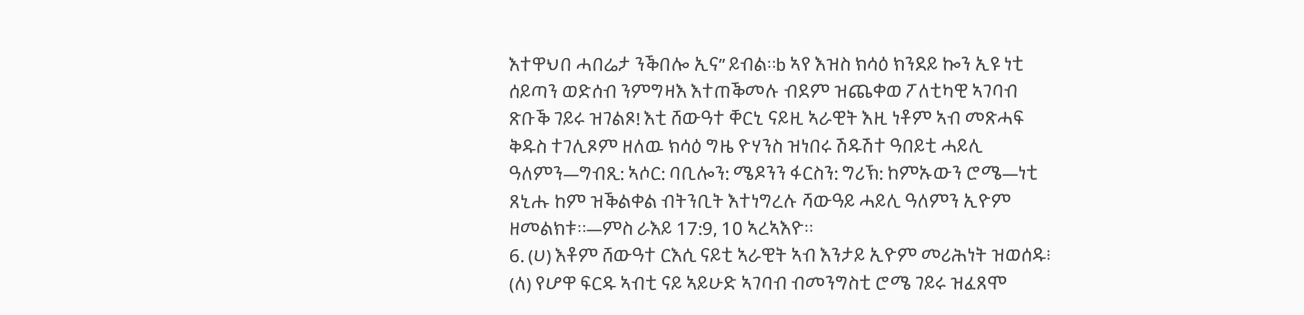እተዋህበ ሓበሬታ ንቕበሎ ኢና” ይብል።b ኣየ እዝስ ክሳዕ ክንደይ ኰን ኢዩ ነቲ ሰይጣን ወድሰብ ንምግዛእ እተጠቕመሉ ብደም ዝጨቀወ ፖለቲካዊ ኣገባብ ጽቡቕ ገይሩ ዝገልጾ! እቲ ሸውዓተ ቐርኒ ናይዚ ኣራዊት እዚ ነቶም ኣብ መጽሓፍ ቅዱስ ተገሊጾም ዘለዉ ክሳዕ ግዜ ዮሃንስ ዝነበሩ ሽዱሽተ ዓበይቲ ሓይሊ ዓለምን—ግብጺ: ኣሶር: ባቢሎን: ሜዶንን ፋርስን: ግሪኽ: ከምኡውን ሮሜ—ነቲ ጸኒሑ ከም ዝቕልቀል ብትንቢት እተነግረሉ ሻውዓይ ሓይሊ ዓለምን ኢዮም ዘመልክቱ።—ምስ ራእይ 17:9, 10 ኣረኣእዮ።
6. (ሀ) እቶም ሸውዓተ ርእሲ ናይቲ ኣራዊት ኣብ እንታይ ኢዮም መሪሕነት ዝወሰዱ፧ (ለ) የሆዋ ፍርዱ ኣብቲ ናይ ኣይሁድ ኣገባብ ብመንግስቲ ሮሜ ገይሩ ዝፈጸሞ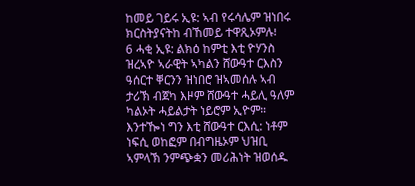ከመይ ገይሩ ኢዩ: ኣብ የሩሳሌም ዝነበሩ ክርስትያናትከ ብኸመይ ተዋጺኦምሉ፧
6 ሓቂ ኢዩ: ልክዕ ከምቲ እቲ ዮሃንስ ዝረኣዮ ኣራዊት ኣካልን ሸውዓተ ርእስን ዓሰርተ ቐርንን ዝነበሮ ዝኣመሰሉ ኣብ ታሪኽ ብጀካ እዞም ሸውዓተ ሓይሊ ዓለም ካልኦት ሓይልታት ነይሮም ኢዮም። እንተዀነ ግን እቲ ሸውዓተ ርእሲ: ነቶም ነፍሲ ወከፎም በብግዜኦም ህዝቢ ኣምላኽ ንምጭቋን መሪሕነት ዝወሰዱ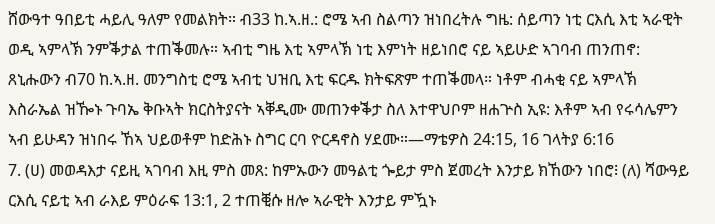ሸውዓተ ዓበይቲ ሓይሊ ዓለም የመልክት። ብ33 ከ.ኣ.ዘ.: ሮሜ ኣብ ስልጣን ዝነበረትሉ ግዜ: ሰይጣን ነቲ ርእሲ እቲ ኣራዊት ወዲ ኣምላኽ ንምቕታል ተጠቕመሉ። ኣብቲ ግዜ እቲ ኣምላኽ ነቲ እምነት ዘይነበሮ ናይ ኣይሁድ ኣገባብ ጠንጠኖ: ጸኒሑውን ብ70 ከ.ኣ.ዘ. መንግስቲ ሮሜ ኣብቲ ህዝቢ እቲ ፍርዱ ክትፍጽም ተጠቕመላ። ነቶም ብሓቂ ናይ ኣምላኽ እስራኤል ዝዀኑ ጉባኤ ቅቡኣት ክርስትያናት ኣቐዲሙ መጠንቀቕታ ስለ እተዋህቦም ዘሐጕስ ኢዩ: እቶም ኣብ የሩሳሌምን ኣብ ይሁዳን ዝነበሩ ኸኣ ህይወቶም ከድሕኑ ስግር ርባ ዮርዳኖስ ሃደሙ።—ማቴዎስ 24:15, 16 ገላትያ 6:16
7. (ሀ) መወዳእታ ናይዚ ኣገባብ እዚ ምስ መጸ: ከምኡውን መዓልቲ ጐይታ ምስ ጀመረት እንታይ ክኸውን ነበሮ፧ (ለ) ሻውዓይ ርእሲ ናይቲ ኣብ ራእይ ምዕራፍ 13:1, 2 ተጠቒሱ ዘሎ ኣራዊት እንታይ ምዃኑ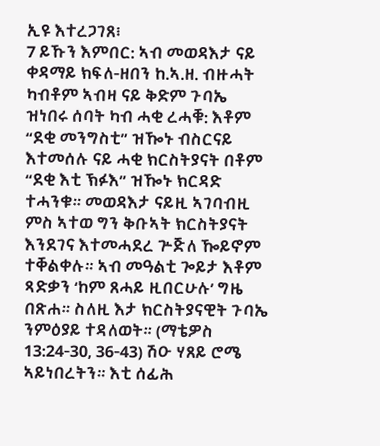ኢዩ እተረጋገጸ፧
7 ይኹን እምበር: ኣብ መወዳእታ ናይ ቀዳማይ ክፍለ-ዘበን ከ.ኣ.ዘ. ብዙሓት ካብቶም ኣብዛ ናይ ቅድም ጉባኤ ዝነበሩ ሰባት ካብ ሓቂ ረሓቑ: እቶም “ደቂ መንግስቲ” ዝዀኑ ብስርናይ እተመሰሉ ናይ ሓቂ ክርስትያናት በቶም “ደቂ እቲ ኽፉእ” ዝዀኑ ክርዳድ ተሓንቁ። መወዳእታ ናይዚ ኣገባብዚ ምስ ኣተወ ግን ቅቡኣት ክርስትያናት እንደገና እተመሓደረ ጕጅለ ዀይኖም ተቐልቀሉ። ኣብ መዓልቲ ጐይታ እቶም ጻድቃን ‘ከም ጸሓይ ዚበርሁሉ’ ግዜ በጽሐ። ስለዚ እታ ክርስትያናዊት ጉባኤ ንምዕያይ ተዳለወት። (ማቴዎስ 13:24-30, 36-43) ሽዑ ሃጸይ ሮሜ ኣይነበረትን። እቲ ሰፊሕ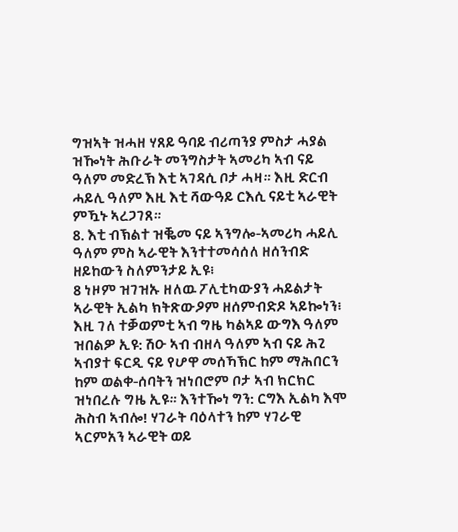ግዝኣት ዝሓዘ ሃጸይ ዓባይ ብሪጣንያ ምስታ ሓያል ዝዀነት ሕቡራት መንግስታት ኣመሪካ ኣብ ናይ ዓለም መድረኽ እቲ ኣገዳሲ ቦታ ሓዛ። እዚ ድርብ ሓይሊ ዓለም እዚ እቲ ሻውዓይ ርእሲ ናይቲ ኣራዊት ምዃኑ ኣረጋገጸ።
8. እቲ ብኽልተ ዝቘመ ናይ ኣንግሎ-ኣመሪካ ሓይሊ ዓለም ምስ ኣራዊት እንተተመሳሰለ ዘሰንብድ ዘይከውን ስለምንታይ ኢዩ፧
8 ነዞም ዝገዝኡ ዘለዉ ፖሊቲካውያን ሓይልታት ኣራዊት ኢልካ ክትጽውዖም ዘሰምብድዶ ኣይኰነን፧ እዚ ገለ ተቓወምቲ ኣብ ግዜ ካልኣይ ውግእ ዓለም ዝበልዎ ኢዩ: ሽዑ ኣብ ብዘላ ዓለም ኣብ ናይ ሕጊ ኣብያተ ፍርዲ ናይ የሆዋ መሰኻኽር ከም ማሕበርን ከም ወልቀ-ሰባትን ዝነበሮም ቦታ ኣብ ክርክር ዝነበረሉ ግዜ ኢዩ። እንተዀነ ግን: ርግእ ኢልካ እሞ ሕስብ ኣብሎ! ሃገራት ባዕላተን ከም ሃገራዊ ኣርምአን ኣራዊት ወይ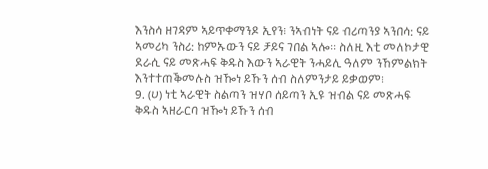እንስሳ ዘገዳም ኣይጥቀማንዶ ኢየን፧ ንኣብነት ናይ ብሪጣንያ ኣንበሳ: ናይ ኣመሪካ ንስሪ: ከምኡውን ናይ ቻይና ገበል ኣሎ። ስለዚ እቲ መለኮታዊ ደራሲ ናይ መጽሓፍ ቅዱስ እውን ኣራዊት ንሓይሊ ዓለም ንኸምልክት እንተተጠቕመሉስ ዝዀነ ይኹን ሰብ ስለምንታይ ይቃወም፧
9. (ሀ) ነቲ ኣራዊት ስልጣን ዝሃቦ ሰይጣን ኢዩ ዝብል ናይ መጽሓፍ ቅዱስ ኣዘራርባ ዝዀነ ይኹን ሰብ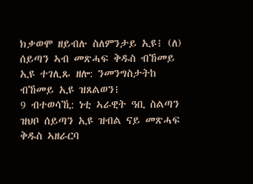ክቃወሞ ዘይብሉ ስለምንታይ ኢዩ፧ (ለ) ሰይጣን ኣብ መጽሓፍ ቅዱስ ብኸመይ ኢዩ ተገሊጹ ዘሎ: ንመንግስታትከ ብኸመይ ኢዩ ዝጸልወን፧
9 ብተወሳኺ: ነቲ ኣራዊት ዓቢ ስልጣን ዝህቦ ሰይጣን ኢዩ ዝብል ናይ መጽሓፍ ቅዱስ ኣዘራርባ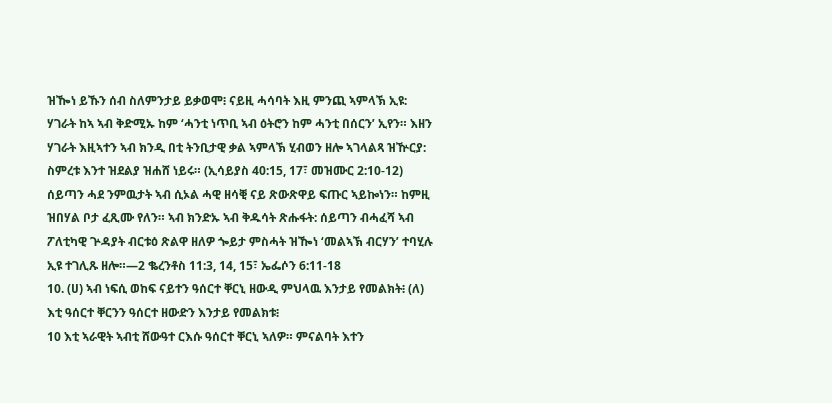ዝዀነ ይኹን ሰብ ስለምንታይ ይቃወሞ፧ ናይዚ ሓሳባት እዚ ምንጪ ኣምላኽ ኢዩ: ሃገራት ከኣ ኣብ ቅድሚኡ ከም ‘ሓንቲ ነጥቢ ኣብ ዕትሮን ከም ሓንቲ በሰርን’ ኢየን። እዘን ሃገራት እዚኣተን ኣብ ክንዲ በቲ ትንቢታዊ ቃል ኣምላኽ ሂብወን ዘሎ ኣገላልጻ ዝዅርያ: ስምረቱ እንተ ዝደልያ ዝሐሸ ነይሩ። (ኢሳይያስ 40:15, 17፣ መዝሙር 2:10-12) ሰይጣን ሓደ ንምዉታት ኣብ ሲኦል ሓዊ ዘሳቒ ናይ ጽውጽዋይ ፍጡር ኣይኰነን። ከምዚ ዝበሃል ቦታ ፈጺሙ የለን። ኣብ ክንድኡ ኣብ ቅዱሳት ጽሑፋት: ሰይጣን ብሓፈሻ ኣብ ፖለቲካዊ ጕዳያት ብርቱዕ ጽልዋ ዘለዎ ጐይታ ምስሓት ዝዀነ ‘መልኣኽ ብርሃን’ ተባሂሉ ኢዩ ተገሊጹ ዘሎ።—2 ቈረንቶስ 11:3, 14, 15፣ ኤፌሶን 6:11-18
10. (ሀ) ኣብ ነፍሲ ወከፍ ናይተን ዓሰርተ ቐርኒ ዘውዲ ምህላዉ እንታይ የመልክት፧ (ለ) እቲ ዓሰርተ ቐርንን ዓሰርተ ዘውድን እንታይ የመልክቱ፧
10 እቲ ኣራዊት ኣብቲ ሸውዓተ ርእሱ ዓሰርተ ቐርኒ ኣለዎ። ምናልባት እተን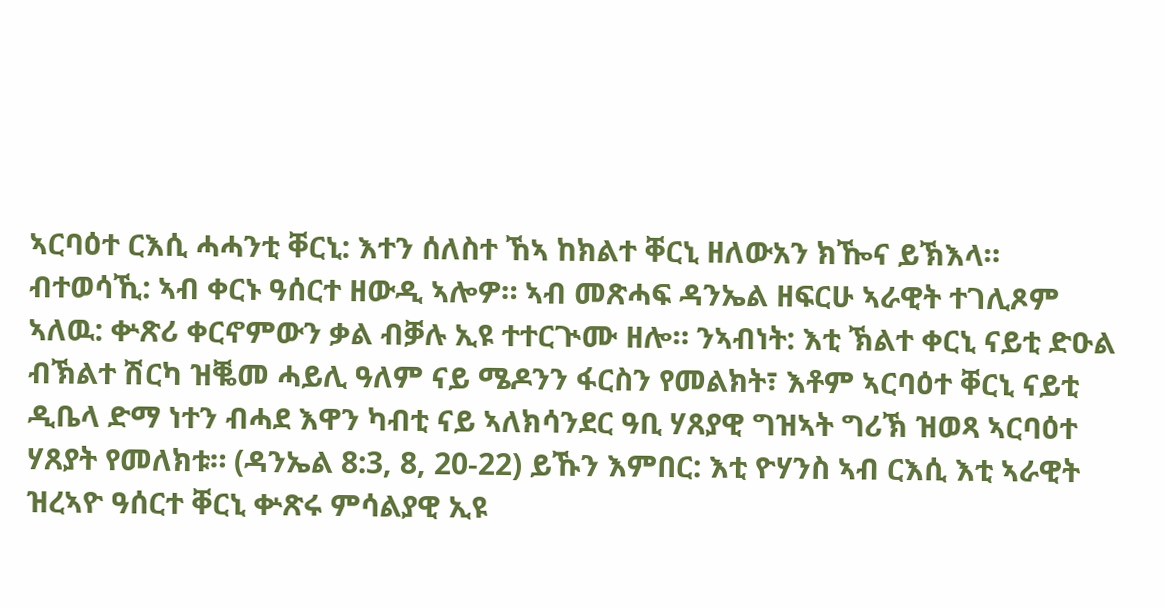ኣርባዕተ ርእሲ ሓሓንቲ ቐርኒ: እተን ሰለስተ ኸኣ ከክልተ ቐርኒ ዘለውአን ክዀና ይኽእላ። ብተወሳኺ: ኣብ ቀርኑ ዓሰርተ ዘውዲ ኣሎዎ። ኣብ መጽሓፍ ዳንኤል ዘፍርሁ ኣራዊት ተገሊጾም ኣለዉ: ቍጽሪ ቀርኖምውን ቃል ብቓሉ ኢዩ ተተርጒሙ ዘሎ። ንኣብነት: እቲ ኽልተ ቀርኒ ናይቲ ድዑል ብኽልተ ሽርካ ዝቘመ ሓይሊ ዓለም ናይ ሜዶንን ፋርስን የመልክት፣ እቶም ኣርባዕተ ቐርኒ ናይቲ ዲቤላ ድማ ነተን ብሓደ እዋን ካብቲ ናይ ኣለክሳንደር ዓቢ ሃጸያዊ ግዝኣት ግሪኽ ዝወጻ ኣርባዕተ ሃጸያት የመለክቱ። (ዳንኤል 8:3, 8, 20-22) ይኹን እምበር: እቲ ዮሃንስ ኣብ ርእሲ እቲ ኣራዊት ዝረኣዮ ዓሰርተ ቐርኒ ቍጽሩ ምሳልያዊ ኢዩ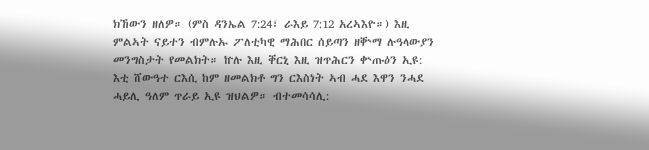ክኸውን ዘለዎ። (ምስ ዳንኤል 7:24፣ ራእይ 7:12 አረኣእዮ።) እዚ ምልኣት ናይተን ብምሉኡ ፖለቲካዊ ማሕበር ሰይጣን ዘቝማ ሉዓላውያን መንግስታት የመልክት። ኵሉ እዚ ቐርኒ እዚ ዝጥሕርን ቍጡዕን ኢዩ: እቲ ሸውዓተ ርእሲ ከም ዘመልክቶ ግን ርእስነት ኣብ ሓደ እዋን ንሓደ ሓይሊ ዓለም ጥራይ ኢዩ ዝህልዎ። ብተመሳሳሊ: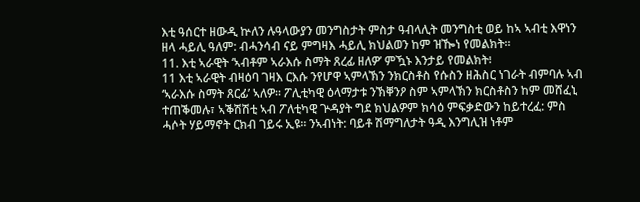እቲ ዓሰርተ ዘውዲ ኵለን ሉዓላውያን መንግስታት ምስታ ዓብላሊት መንግስቲ ወይ ከኣ ኣብቲ እዋነን ዘላ ሓይሊ ዓለም: ብሓንሳብ ናይ ምግዛእ ሓይሊ ክህልወን ከም ዝዀነ የመልክት።
11. እቲ ኣራዊት ‘ኣብቶም ኣራእሱ ስማት ጸረፊ ዘለዎ’ ምዃኑ እንታይ የመልክት፧
11 እቲ ኣራዊት ብዛዕባ ገዛእ ርእሱ ንየሆዋ ኣምላኽን ንክርስቶስ የሱስን ዘሕስር ነገራት ብምባሉ ኣብ ‘ኣራእሱ ስማት ጸርፊ’ ኣለዎ። ፖሊቲካዊ ዕላማታቱ ንኽቐንዖ ስም ኣምላኽን ክርስቶስን ከም መሸፈኒ ተጠቕመሉ፣ ኣቕሽሽቲ ኣብ ፖለቲካዊ ጕዳያት ግደ ክህልዎም ክሳዕ ምፍቃድውን ከይተረፈ: ምስ ሓሶት ሃይማኖት ርክብ ገይሩ ኢዩ። ንኣብነት: ባይቶ ሽማግለታት ዓዲ እንግሊዝ ነቶም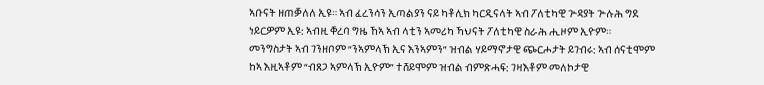ኣቡናት ዘጠቓለለ ኢዩ። ኣብ ፈረንሳን ኢጣልያን ናይ ካቶሊክ ካርዲናላት ኣብ ፖለቲካዊ ጕዳያት ጕሉሕ ግደ ነይርዎም ኢዩ: ኣብዚ ቐረባ ግዜ ኸኣ ኣብ ላቲን ኣመሪካ ኻህናት ፖለቲካዊ ስራሕ ሒዞም ኢዮም። መንግስታት ኣብ ገንዘቦም “ንኣምላኽ ኢና እንኣምን” ዝብል ሃይማኖታዊ ጭርሖታት ይገብሩ: ኣብ ሰናቲሞም ከኣ እዚኣቶም “ብጸጋ ኣምላኽ ኢዮም” ተሸይሞም ዝብል ብምጽሓፍ: ገዛእቶም መለኮታዊ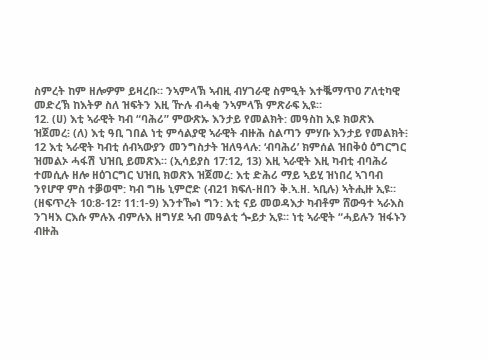ስምረት ከም ዘሎዎም ይዛረቡ። ንኣምላኽ ኣብዚ ብሃገራዊ ስምዒት እተቘማጥዐ ፖለቲካዊ መድረኽ ከእትዎ ስለ ዝፍትን እዚ ዅሉ ብሓቂ ንኣምላኽ ምጽራፍ ኢዩ።
12. (ሀ) እቲ ኣራዊት ካብ “ባሕሪ” ምውጽኡ እንታይ የመልክት: መዓስከ ኢዩ ክወጽእ ዝጀመረ፧ (ለ) እቲ ዓቢ ገበል ነቲ ምሳልያዊ ኣራዊት ብዙሕ ስልጣን ምሃቡ እንታይ የመልክት፧
12 እቲ ኣራዊት ካብቲ ሰብኣውያን መንግስታት ዝለዓላሉ: ‘ብባሕሪ’ ክምሰል ዝበቅዕ ዕግርግር ዝመልኦ ሓፋሽ ህዝቢ ይመጽእ። (ኢሳይያስ 17:12, 13) እዚ ኣራዊት እዚ ካብቲ ብባሕሪ ተመሲሉ ዘሎ ዘዕገርግር ህዝቢ ክወጽእ ዝጀመረ: እቲ ድሕሪ ማይ ኣይሂ ዝነበረ ኣገባብ ንየሆዋ ምስ ተቓወሞ: ካብ ግዜ ኒምሮድ (ብ21 ክፍለ-ዘበን ቅ.ኣ.ዘ. ኣቢሉ) ኣትሒዙ ኢዩ። (ዘፍጥረት 10:8-12፣ 11:1-9) እንተዀነ ግን: እቲ ናይ መወዳእታ ካብቶም ሸውዓተ ኣራእስ ንገዛእ ርእሱ ምሉእ ብምሉእ ዘግሃደ ኣብ መዓልቲ ጐይታ ኢዩ። ነቲ ኣራዊት “ሓይሉን ዝፋኑን ብዙሕ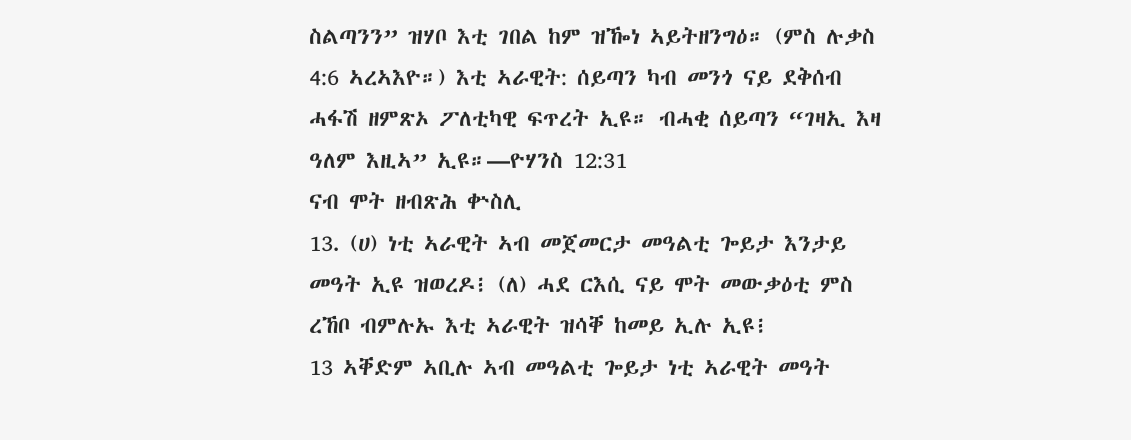ስልጣንን” ዝሃቦ እቲ ገበል ከም ዝዀነ ኣይትዘንግዕ። (ምስ ሉቃስ 4:6 ኣረኣእዮ።) እቲ ኣራዊት: ሰይጣን ካብ መንጎ ናይ ደቅሰብ ሓፋሽ ዘምጽኦ ፖለቲካዊ ፍጥረት ኢዩ። ብሓቂ ሰይጣን “ገዛኢ እዛ ዓለም እዚኣ” ኢዩ።—ዮሃንስ 12:31
ናብ ሞት ዘብጽሕ ቍስሊ
13. (ሀ) ነቲ ኣራዊት ኣብ መጀመርታ መዓልቲ ጐይታ እንታይ መዓት ኢዩ ዝወረዶ፧ (ለ) ሓደ ርእሲ ናይ ሞት መውቃዕቲ ምስ ረኸቦ ብምሉኡ እቲ ኣራዊት ዝሳቐ ከመይ ኢሉ ኢዩ፧
13 ኣቐድም ኣቢሉ ኣብ መዓልቲ ጐይታ ነቲ ኣራዊት መዓት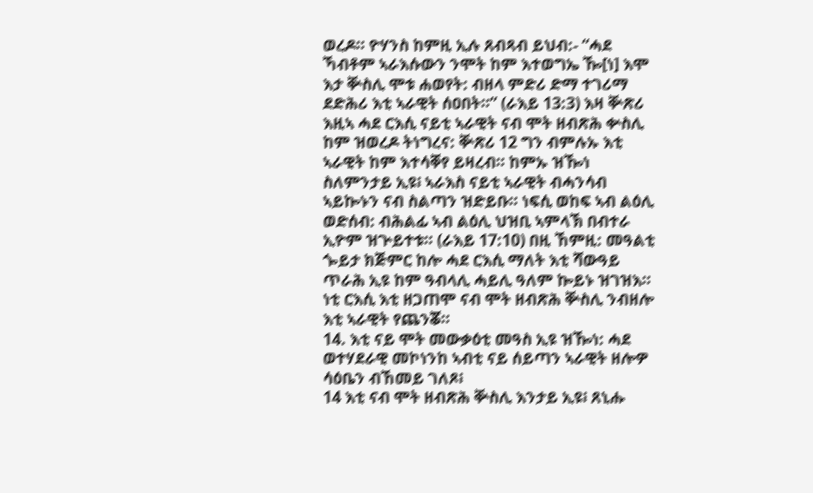ወረዶ። ዮሃንስ ከምዚ ኢሉ ጸብጻብ ይህብ:- “ሓደ ኻብቶም ኣራእሱውን ንሞት ከም እተወግኤ ዀ[ነ] እሞ እታ ቝስሊ ሞቱ ሐወየት: ብዘላ ምድሪ ድማ ተገሪማ ደድሕሪ እቲ ኣራዊት ሰዐበት።” (ራእይ 13:3) እዛ ቝጽሪ እዚኣ ሓደ ርእሲ ናይቲ ኣራዊት ናብ ሞት ዘብጽሕ ቍስሊ ከም ዝወረዶ ትነግረና: ቝጽሪ 12 ግን ብምሉኡ እቲ ኣራዊት ከም እተሳቐየ ይዛረብ። ከምኡ ዝዀነ ስለምንታይ ኢዩ፧ ኣራእስ ናይቲ ኣራዊት ብሓንሳብ ኣይኰኑን ናብ ስልጣን ዝድይቡ። ነፍሲ ወከፍ ኣብ ልዕሊ ወድሰብ: ብሕልፊ ኣብ ልዕሊ ህዝቢ ኣምላኽ በብተራ ኢዮም ዝጕይተቱ። (ራእይ 17:10) በዚ ኸምዚ: መዓልቲ ጐይታ ክጅምር ከሎ ሓደ ርእሲ ማለት እቲ ሻውዓይ ጥራሕ ኢዩ ከም ዓብላሊ ሓይሊ ዓለም ኰይኑ ዝገዝእ። ነቲ ርእሲ እቲ ዘጋጠሞ ናብ ሞት ዘብጽሕ ቝስሊ ንብዘሎ እቲ ኣራዊት የጨንቖ።
14. እቲ ናይ ሞት መውቃዕቲ መዓስ ኢዩ ዝዀነ: ሓደ ወተሃደራዊ መኮነንከ ኣብቲ ናይ ሰይጣን ኣራዊት ዘሎዎ ሳዕቤን ብኸመይ ገለጾ፧
14 እቲ ናብ ሞት ዘብጽሕ ቝስሊ እንታይ ኢዩ፧ ጸኒሑ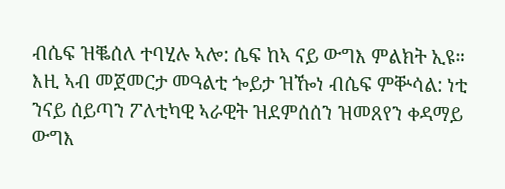ብሴፍ ዝቘሰለ ተባሂሉ ኣሎ: ሴፍ ከኣ ናይ ውግእ ምልክት ኢዩ። እዚ ኣብ መጀመርታ መዓልቲ ጐይታ ዝዀነ ብሴፍ ምቝሳል: ነቲ ንናይ ሰይጣን ፖለቲካዊ ኣራዊት ዝደምሰሰን ዝመጸየን ቀዳማይ ውግእ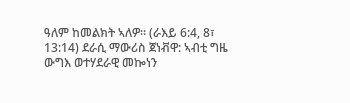ዓለም ከመልክት ኣለዎ። (ራእይ 6:4, 8፣ 13:14) ደራሲ ማውሪስ ጀነቭዋ: ኣብቲ ግዜ ውግእ ወተሃደራዊ መኰነን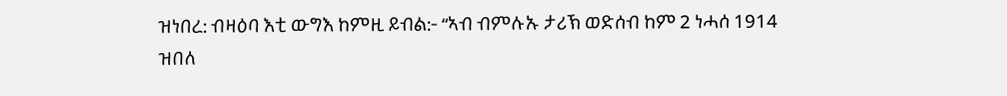ዝነበረ: ብዛዕባ እቲ ውግእ ከምዚ ይብል:- “ኣብ ብምሉኡ ታሪኽ ወድሰብ ከም 2 ነሓሰ 1914 ዝበለ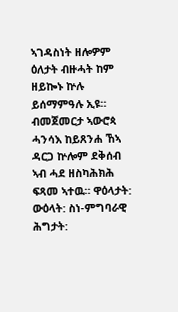ኣገዳስነት ዘሎዎም ዕለታት ብዙሓት ከም ዘይኰኑ ኵሉ ይሰማምዓሉ ኢዩ። ብመጀመርታ ኣውሮጳ ሓንሳእ ከይጸንሐ ኸኣ ዳርጋ ኵሎም ደቅሰብ ኣብ ሓደ ዘስካሕክሕ ፍጻመ ኣተዉ። ዋዕላታት: ውዕላት: ስነ-ምግባራዊ ሕግታት: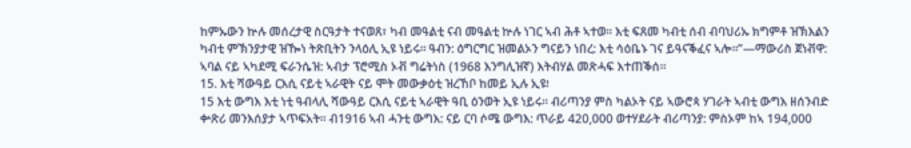ከምኡውን ኵሉ መሰረታዊ ስርዓታት ተናወጸ፣ ካብ መዓልቲ ናብ መዓልቲ ኵሉ ነገር ኣብ ሕቶ ኣተወ። እቲ ፍጸመ ካብቲ ሰብ ብባህሪኡ ክግምቶ ዝኽእልን ካብቲ ምኽንያታዊ ዝዀነ ትጽቢትን ንላዕሊ ኢዩ ነይሩ። ዓብን: ዕግርግር ዝመልኦን ግናይን ነበረ: እቲ ሳዕቤኑ ገና ይዓናቕፈና ኣሎ።”—ማውሪስ ጀነቭዋ: ኣባል ናይ ኣካደሚ ፍራንሴዝ: ኣብታ ፕሮሚስ ኦቭ ግሬትነስ (1968 እንግሊዝኛ) እትብሃል መጽሓፍ እተጠቕሰ።
15. እቲ ሻውዓይ ርእሲ ናይቲ ኣራዊት ናይ ሞት መውቃዕቲ ዝረኸቦ ከመይ ኢሉ ኢዩ፧
15 እቲ ውግእ እቲ ነቲ ዓብላሊ ሻውዓይ ርእሲ ናይቲ ኣራዊት ዓቢ ዕንወት ኢዩ ነይሩ። ብሪጣንያ ምስ ካልኦት ናይ ኣውሮጳ ሃገራት ኣብቲ ውግእ ዘሰንብድ ቍጽሪ መንእሰያታ ኣጥፍአት። ብ1916 ኣብ ሓንቲ ውግእ: ናይ ርባ ሶሜ ውግእ: ጥራይ 420,000 ወተሃደራት ብሪጣንያ: ምስኦም ከኣ 194,000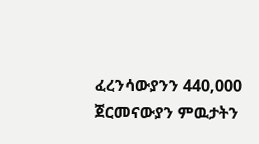ፈረንሳውያንን 440,000 ጀርመናውያን ምዉታትን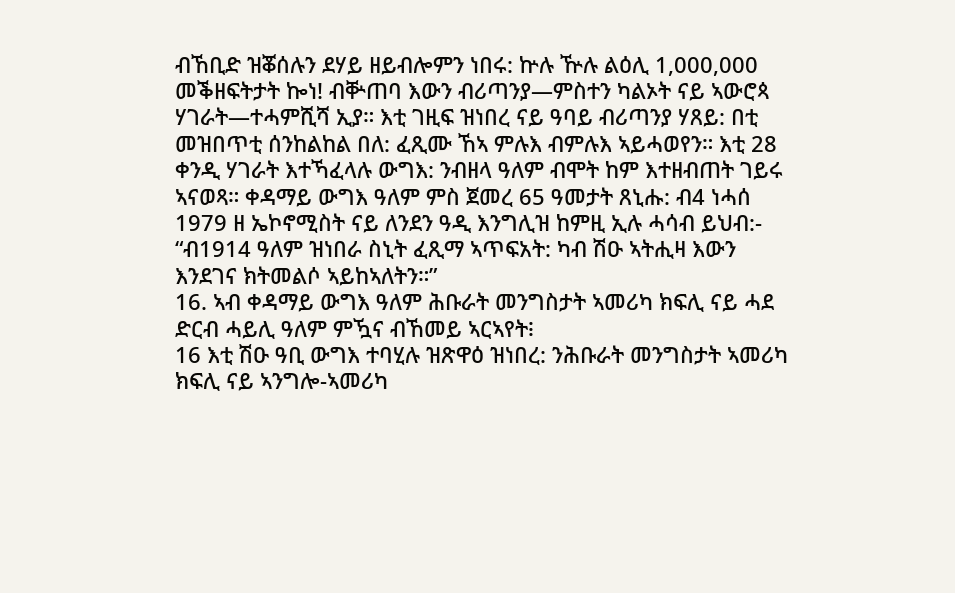ብኸቢድ ዝቖሰሉን ደሃይ ዘይብሎምን ነበሩ: ኵሉ ዅሉ ልዕሊ 1,000,000 መቕዘፍትታት ኰነ! ብቝጠባ እውን ብሪጣንያ—ምስተን ካልኦት ናይ ኣውሮጳ ሃገራት—ተሓምሺሻ ኢያ። እቲ ገዚፍ ዝነበረ ናይ ዓባይ ብሪጣንያ ሃጸይ: በቲ መዝበጥቲ ሰንከልከል በለ: ፈጺሙ ኸኣ ምሉእ ብምሉእ ኣይሓወየን። እቲ 28 ቀንዲ ሃገራት እተኻፈላሉ ውግእ: ንብዘላ ዓለም ብሞት ከም እተዘብጠት ገይሩ ኣናወጻ። ቀዳማይ ውግእ ዓለም ምስ ጀመረ 65 ዓመታት ጸኒሑ: ብ4 ነሓሰ 1979 ዘ ኤኮኖሚስት ናይ ለንደን ዓዲ እንግሊዝ ከምዚ ኢሉ ሓሳብ ይህብ:- “ብ1914 ዓለም ዝነበራ ስኒት ፈጺማ ኣጥፍአት: ካብ ሽዑ ኣትሒዛ እውን እንደገና ክትመልሶ ኣይከኣለትን።”
16. ኣብ ቀዳማይ ውግእ ዓለም ሕቡራት መንግስታት ኣመሪካ ክፍሊ ናይ ሓደ ድርብ ሓይሊ ዓለም ምዃና ብኸመይ ኣርኣየት፧
16 እቲ ሽዑ ዓቢ ውግእ ተባሂሉ ዝጽዋዕ ዝነበረ: ንሕቡራት መንግስታት ኣመሪካ ክፍሊ ናይ ኣንግሎ-ኣመሪካ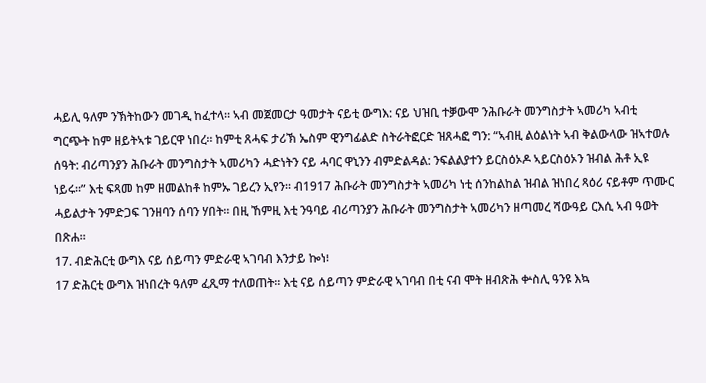ሓይሊ ዓለም ንኽትከውን መገዲ ከፈተላ። ኣብ መጀመርታ ዓመታት ናይቲ ውግእ: ናይ ህዝቢ ተቓውሞ ንሕቡራት መንግስታት ኣመሪካ ኣብቲ ግርጭት ከም ዘይትኣቱ ገይርዋ ነበረ። ከምቲ ጸሓፍ ታሪኽ ኤስም ዊንግፊልድ ስትራትፎርድ ዝጸሓፎ ግን: “ኣብዚ ልዕልነት ኣብ ቅልውላው ዝኣተወሉ ሰዓት: ብሪጣንያን ሕቡራት መንግስታት ኣመሪካን ሓድነትን ናይ ሓባር ዋኒንን ብምድልዳል: ንፍልልያተን ይርስዕኦዶ ኣይርስዕኦን ዝብል ሕቶ ኢዩ ነይሩ።” እቲ ፍጻመ ከም ዘመልከቶ ከምኡ ገይረን ኢየን። ብ1917 ሕቡራት መንግስታት ኣመሪካ ነቲ ሰንከልከል ዝብል ዝነበረ ጻዕሪ ናይቶም ጥሙር ሓይልታት ንምድጋፍ ገንዘባን ሰባን ሃበት። በዚ ኸምዚ እቲ ንዓባይ ብሪጣንያን ሕቡራት መንግስታት ኣመሪካን ዘጣመረ ሻውዓይ ርእሲ ኣብ ዓወት በጽሐ።
17. ብድሕርቲ ውግእ ናይ ሰይጣን ምድራዊ ኣገባብ እንታይ ኰነ፧
17 ድሕርቲ ውግእ ዝነበረት ዓለም ፈጺማ ተለወጠት። እቲ ናይ ሰይጣን ምድራዊ ኣገባብ በቲ ናብ ሞት ዘብጽሕ ቍስሊ ዓንዩ እኳ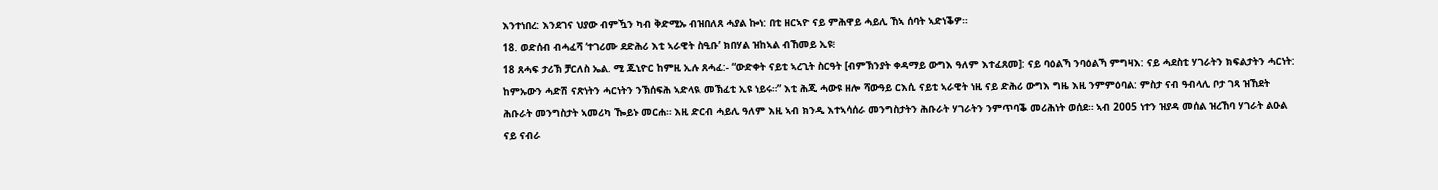እንተነበረ: እንደገና ህያው ብምዃን ካብ ቅድሚኡ ብዝበለጸ ሓያል ኰነ: በቲ ዘርኣዮ ናይ ምሕዋይ ሓይሊ ኸኣ ሰባት ኣድነቕዎ።
18. ወድሰብ ብሓፈሻ ‘ተገሪሙ ደድሕሪ እቲ ኣራዊት ስዒቡ’ ክበሃል ዝከኣል ብኸመይ ኢዩ፧
18 ጸሓፍ ታሪኽ ቻርለስ ኤል. ሚ ጁኒዮር ከምዚ ኢሉ ጸሓፈ:- “ውድቀት ናይቲ ኣረጊት ስርዓት [ብምኽንያት ቀዳማይ ውግእ ዓለም እተፈጸመ]: ናይ ባዕልኻ ንባዕልኻ ምግዛእ: ናይ ሓደስቲ ሃገራትን ክፍልታትን ሓርነት: ከምኡውን ሓድሽ ናጽነትን ሓርነትን ንኽሰፍሕ ኣድላዪ መኽፈቲ ኢዩ ነይሩ።” እቲ ሕጂ ሓውዩ ዘሎ ሻውዓይ ርእሲ ናይቲ ኣራዊት ነዚ ናይ ድሕሪ ውግእ ግዜ እዚ ንምምዕባል: ምስታ ናብ ዓብላሊ ቦታ ገጻ ዝኸደት ሕቡራት መንግስታት ኣመሪካ ዀይኑ መርሐ። እዚ ድርብ ሓይሊ ዓለም እዚ ኣብ ክንዲ እተኣሳሰራ መንግስታትን ሕቡራት ሃገራትን ንምጥባቕ መሪሕነት ወሰደ። ኣብ 2005 ነተን ዝያዳ መሰል ዝረኸባ ሃገራት ልዑል ናይ ናብራ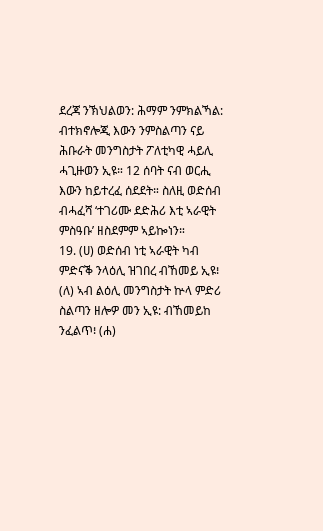ደረጃ ንኽህልወን: ሕማም ንምክልኻል: ብተክኖሎጂ እውን ንምስልጣን ናይ ሕቡራት መንግስታት ፖለቲካዊ ሓይሊ ሓጊዙወን ኢዩ። 12 ሰባት ናብ ወርሒ እውን ከይተረፈ ሰደደት። ስለዚ ወድሰብ ብሓፈሻ ‘ተገሪሙ ደድሕሪ እቲ ኣራዊት ምስዓቡ’ ዘስደምም ኣይኰነን።
19. (ሀ) ወድሰብ ነቲ ኣራዊት ካብ ምድናቕ ንላዕሊ ዝገበረ ብኸመይ ኢዩ፧ (ለ) ኣብ ልዕሊ መንግስታት ኵላ ምድሪ ስልጣን ዘሎዎ መን ኢዩ: ብኸመይከ ንፈልጥ፧ (ሐ)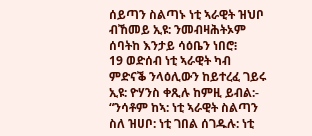ሰይጣን ስልጣኑ ነቲ ኣራዊት ዝህቦ ብኸመይ ኢዩ: ንመብዛሕትኦም ሰባትከ እንታይ ሳዕቤን ነበሮ፧
19 ወድሰብ ነቲ ኣራዊት ካብ ምድናቕ ንላዕሊውን ከይተረፈ ገይሩ ኢዩ: ዮሃንስ ቀጺሉ ከምዚ ይብል:- “ንሳቶም ከኣ: ነቲ ኣራዊት ስልጣን ስለ ዝሀቦ: ነቲ ገበል ሰገዱሉ: ነቲ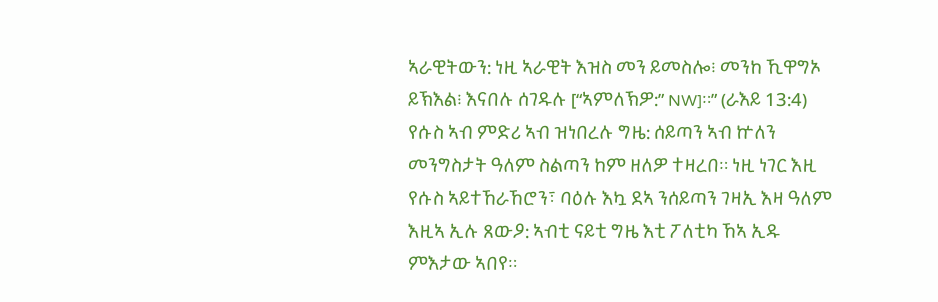ኣራዊትውን: ነዚ ኣራዊት እዝስ መን ይመስሎ፧ መንከ ኺዋግኦ ይኽእል፧ እናበሉ ሰገዱሉ [“ኣምለኽዎ:” NW]።” (ራእይ 13:4) የሱስ ኣብ ምድሪ ኣብ ዝነበረሉ ግዜ: ሰይጣን ኣብ ኵለን መንግስታት ዓለም ስልጣን ከም ዘለዎ ተዛረበ። ነዚ ነገር እዚ የሱስ ኣይተኸራኸሮን፣ ባዕሉ እኳ ደኣ ንሰይጣን ገዛኢ እዛ ዓለም እዚኣ ኢሉ ጸውዖ: ኣብቲ ናይቲ ግዜ እቲ ፖለቲካ ኸኣ ኢዱ ምእታው ኣበየ።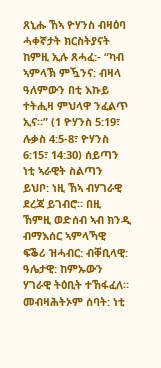ጸኒሑ ኸኣ ዮሃንስ ብዛዕባ ሓቀኛታት ክርስትያናት ከምዚ ኢሉ ጸሓፈ:- “ካብ ኣምላኽ ምዃንና: ብዛላ ዓለምውን በቲ እኩይ ተትሒዛ ምህላዋ ንፈልጥ ኢና።” (1 ዮሃንስ 5:19፣ ሉቃስ 4:5-8፣ ዮሃንስ 6:15፣ 14:30) ሰይጣን ነቲ ኣራዊት ስልጣን ይህቦ: ነዚ ኸኣ ብሃገራዊ ደረጃ ይገብሮ። በዚ ኸምዚ ወድሰብ ኣብ ክንዲ ብማእሰር ኣምላኻዊ ፍቕሪ ዝሓብር: ብቐቢላዊ: ዓሌታዊ: ከምኡውን ሃገራዊ ትዕቢት ተኸፋፈለ። መብዛሕትኦም ሰባት: ነቲ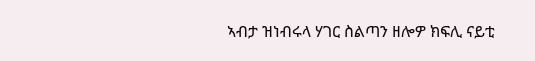ኣብታ ዝነብሩላ ሃገር ስልጣን ዘሎዎ ክፍሊ ናይቲ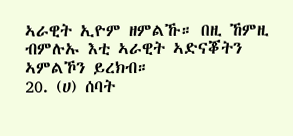ኣራዊት ኢዮም ዘምልኹ። በዚ ኸምዚ ብምሉኡ እቲ ኣራዊት ኣድናቖትን ኣምልኾን ይረክብ።
20. (ሀ) ሰባት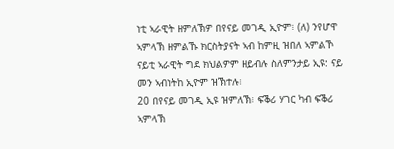ነቲ ኣራዊት ዘምለኽዎ በየናይ መገዲ ኢዮም፧ (ለ) ንየሆዋ ኣምላኽ ዘምልኹ ክርስትያናት ኣብ ከምዚ ዝበለ ኣምልኾ ናይቲ ኣራዊት ግደ ክህልዎም ዘይብሉ ስለምንታይ ኢዩ: ናይ መን ኣብነትከ ኢዮም ዝኽተሉ፧
20 በየናይ መገዲ ኢዩ ዝምለኽ፧ ፍቕሪ ሃገር ካብ ፍቕሪ ኣምላኽ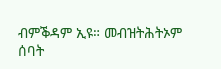ብምቕዳም ኢዩ። መብዝትሕትኦም ሰባት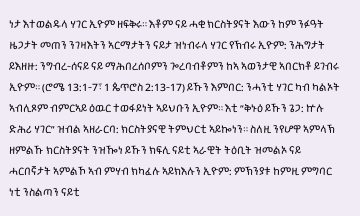ነታ እተወልዱላ ሃገር ኢዮም ዘፍቅሩ። እቶም ናይ ሓቂ ክርስትያናት እውን ከም ንፉዓት ዜጋታት መጠን ንገዛእትን ኣርማታትን ናይታ ዝነብሩላ ሃገር የኽብሩ ኢዮም: ንሕግታት ይእዘዙ: ንግብረ-ሰናይ ናይ ማሕበረሰቦምን ጐረባብቶምን ከኣ ኣወንታዊ ኣበርክቶ ይገብሩ ኢዮም። (ሮሜ 13:1-7፣ 1 ጴጥሮስ 2:13-17) ይኹን እምበር: ንሓንቲ ሃገር ካብ ካልኦት ኣብሊጾም ብምርኣይ ዕዉር ተወፋይነት ኣይህቡን ኢዮም። እቲ “ቅኑዕ ይኹን ጌጋ: ኵሉ ድሕሪ ሃገር” ዝብል ኣዘራርባ: ክርስትያናዊ ትምህርቲ ኣይኰነን። ስለዚ ንየሆዋ ኣምላኽ ዘምልኹ ክርስትያናት ንዝዀነ ይኹን ክፍሊ ናይቲ ኣራዊት ትዕቢት ዝመልኦ ናይ ሓርበኛታት ኣምልኾ ኣብ ምሃብ ክካፈሉ ኣይክእሉን ኢዮም: ምኽንያቱ ከምዚ ምግባር ነቲ ንስልጣን ናይቲ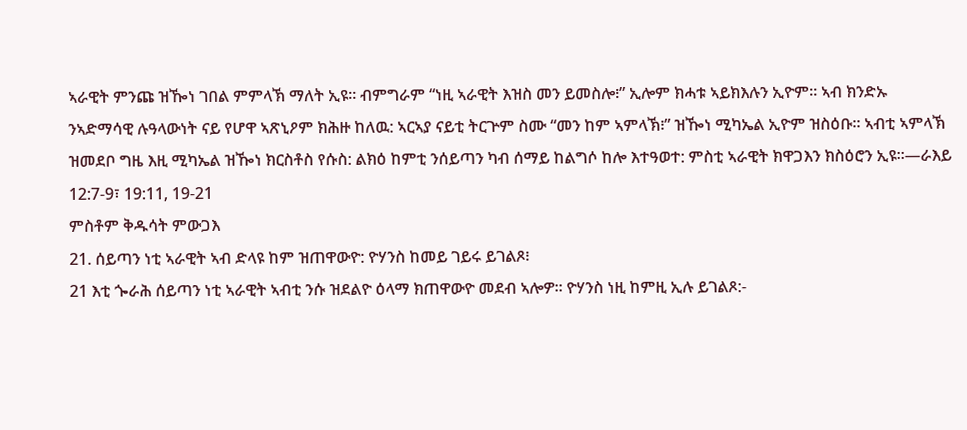ኣራዊት ምንጩ ዝዀነ ገበል ምምላኽ ማለት ኢዩ። ብምግራም “ነዚ ኣራዊት እዝስ መን ይመስሎ፧” ኢሎም ክሓቱ ኣይክእሉን ኢዮም። ኣብ ክንድኡ ንኣድማሳዊ ሉዓላውነት ናይ የሆዋ ኣጽኒዖም ክሕዙ ከለዉ: ኣርኣያ ናይቲ ትርጕም ስሙ “መን ከም ኣምላኽ፧” ዝዀነ ሚካኤል ኢዮም ዝስዕቡ። ኣብቲ ኣምላኽ ዝመደቦ ግዜ እዚ ሚካኤል ዝዀነ ክርስቶስ የሱስ: ልክዕ ከምቲ ንሰይጣን ካብ ሰማይ ከልግሶ ከሎ እተዓወተ: ምስቲ ኣራዊት ክዋጋእን ክስዕሮን ኢዩ።—ራእይ 12:7-9፣ 19:11, 19-21
ምስቶም ቅዱሳት ምውጋእ
21. ሰይጣን ነቲ ኣራዊት ኣብ ድላዩ ከም ዝጠዋውዮ: ዮሃንስ ከመይ ገይሩ ይገልጾ፧
21 እቲ ጐራሕ ሰይጣን ነቲ ኣራዊት ኣብቲ ንሱ ዝደልዮ ዕላማ ክጠዋውዮ መደብ ኣሎዎ። ዮሃንስ ነዚ ከምዚ ኢሉ ይገልጾ:-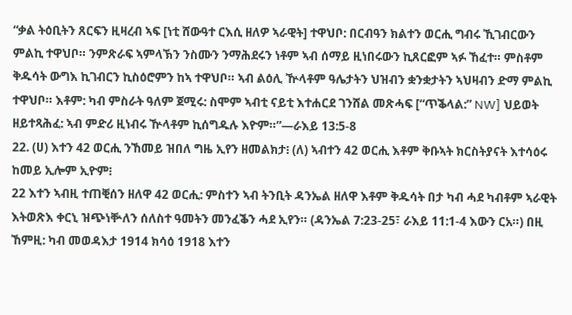“ቃል ትዕቢትን ጸርፍን ዚዛረብ ኣፍ [ነቲ ሸውዓተ ርእሲ ዘለዎ ኣራዊት] ተዋህቦ: በርብዓን ክልተን ወርሒ ግብሩ ኺገብርውን ምልኪ ተዋህቦ። ንምጽራፍ ኣምላኽን ንስሙን ንማሕደሩን ነቶም ኣብ ሰማይ ዚነበሩውን ኪጸርፎም ኣፉ ኸፈተ። ምስቶም ቅዱሳት ውግእ ኪገብርን ኪስዕሮምን ከኣ ተዋህቦ። ኣብ ልዕሊ ዅላቶም ዓሌታትን ህዝብን ቋንቋታትን ኣህዛብን ድማ ምልኪ ተዋህቦ። እቶም: ካብ ምስራት ዓለም ጀሚሩ: ስሞም ኣብቲ ናይቲ እተሐርደ ገንሸል መጽሓፍ [“ጥቕላል:” NW] ህይወት ዘይተጻሕፈ: ኣብ ምድሪ ዚነብሩ ዅላቶም ኪሰግዱሉ እዮም።”—ራእይ 13:5-8
22. (ሀ) እተን 42 ወርሒ ንኸመይ ዝበለ ግዜ ኢየን ዘመልክታ፧ (ለ) ኣብተን 42 ወርሒ እቶም ቅቡኣት ክርስትያናት እተሳዕሩ ከመይ ኢሎም ኢዮም፧
22 እተን ኣብዚ ተጠቒሰን ዘለዋ 42 ወርሒ: ምስተን ኣብ ትንቢት ዳንኤል ዘለዋ እቶም ቅዱሳት በታ ካብ ሓደ ካብቶም ኣራዊት እትወጽእ ቀርኒ ዝጭነቝለን ሰለስተ ዓመትን መንፈቕን ሓደ ኢየን። (ዳንኤል 7:23-25፣ ራእይ 11:1-4 እውን ርአ።) በዚ ኸምዚ: ካብ መወዳእታ 1914 ክሳዕ 1918 እተን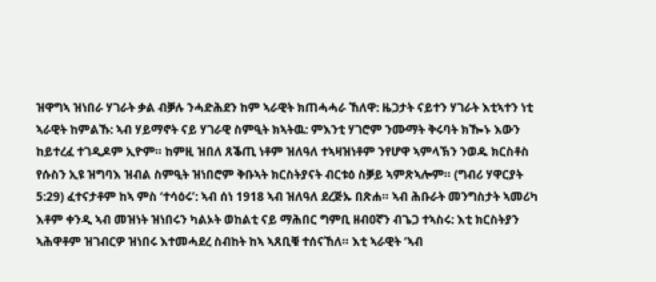ዝዋግኣ ዝነበራ ሃገራት ቃል ብቓሉ ንሓድሕደን ከም ኣራዊት ክጠሓሓራ ኸለዋ: ዜጋታት ናይተን ሃገራት እቲኣተን ነቲ ኣራዊት ከምልኹ: ኣብ ሃይማኖት ናይ ሃገራዊ ስምዒት ክኣትዉ: ምእንቲ ሃገሮም ንሙማት ቅሩባት ክዀኑ እውን ከይተረፈ ተገዲዶም ኢዮም። ከምዚ ዝበለ ጸቕጢ ነቶም ዝለዓለ ተኣዛዝነቶም ንየሆዋ ኣምላኽን ንወዱ ክርስቶስ የሱስን ኢዩ ዝግባእ ዝብል ስምዒት ዝነበሮም ቅቡኣት ክርስትያናት ብርቱዕ ስቓይ ኣምጽኣሎም። (ግብሪ ሃዋርያት 5:29) ፈተናታቶም ከኣ ምስ ‘ተሳዕሩ’: ኣብ ሰነ 1918 ኣብ ዝለዓለ ደረጅኡ በጽሐ። ኣብ ሕቡራት መንግስታት ኣመሪካ እቶም ቀንዲ ኣብ መዝነት ዝነበሩን ካልኦት ወከልቲ ናይ ማሕበር ግምቢ ዘብዐኛን ብጌጋ ተኣስሩ: እቲ ክርስትያን ኣሕዋቶም ዝገብርዎ ዝነበሩ እተመሓደረ ስብከት ከኣ ኣጸቢቑ ተሰናኸለ። እቲ ኣራዊት ‘ኣብ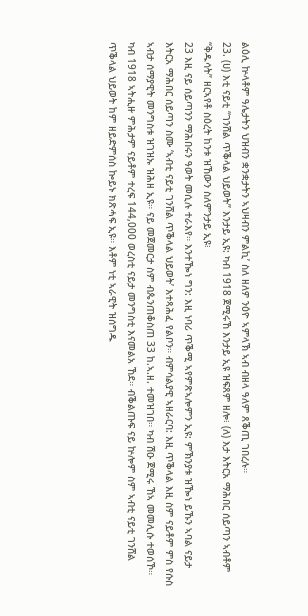ልዕሊ ኵላቶም ዓሌታትን ህዝብን ቋንቋታትን ኣህዛብን ምልኪ’ ስለ ዘለዎ ንዕዮ ኣምላኽ ኣብ ብዘላ ዓለም ጸቕጢ ገበረሉ።
23. (ሀ) እቲ ናይቲ “ገንሸል ጥቕላል ህይወት” እንታይ ኢዩ: ካብ 1918 ጀሚሩኸ እንታይ ኢዩ ዝፍጸም ዘሎ፧ (ለ) እታ እትርአ ማሕበር ሰይጣን ኣብቶም “ቅዱሳት” ዘርኣየቶ ስዕረት ከንቱ ዝኸውን ስለምንታይ ኢዩ፧
23 እዚ ናይ ሰይጣንን ማሕበሩን ዓወት መሲሉ ተራእየ። እንተዀነ ግን: እዚ ነባሪ ጥቕሚ ኣየምጽኣሎምን ኢዩ: ምኽንያቱ ዝዀነ ይኹን ኣባል ናይታ እትርአ ማሕበር ሰይጣን ስሙ ‘ኣብቲ ናይቲ ገንሸል ጥቕላል ህይወት’ እተጻሕፈ የልቦን። ብምሳልያዊ ኣዘራርባ: እዚ ጥቕላል እዚ ስም ናይቶም ምስ የሱስ ኣብታ ሰማያዊት መንግስቱ ዝገዝኡ ዝሕዘ ኢዩ። ናይ መጀመርታ ስም ብጴንጠቆስጠ 33 ከ.ኣ.ዘ. ተመዝገበ። ካብ ሽዑ ጀሚሩ ኸኣ መመሊሱ ተወሰኾ። ካብ 1918 ኣትሒዙ ምሕታም ናይቶም ተረፍ 144,000 ወረስቲ ናይታ መንግስቲ እናመልአ ኸደ። ብቕልጡፍ ናይ ኵሎም ስም ኣብቲ ናይቲ ገንሸል ጥቕላል ህይወት ከም ዘይድምሰስ ኰይኑ ክጽሓፍ ኢዩ። እቶም ነቲ ኣራዊት ዝሰግዱ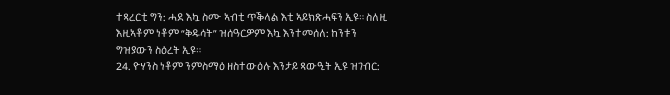ተጻረርቲ ግን: ሓደ እኳ ስሙ ኣብቲ ጥቕላል እቲ ኣይክጽሓፍን ኢዩ። ስለዚ እዚኣቶም ነቶም “ቅዱሳት” ዝሰዓርዎም እኳ እንተመሰለ: ከንቱን ግዝያውን ስዕረት ኢዩ።
24. ዮሃንስ ነቶም ንምስማዕ ዘስተውዕሉ እንታይ ጻውዒት ኢዩ ዝገብር: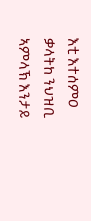እቲ እተሰምዐ ቃላትከ ንህዝቢ ኣምላኽ እንታይ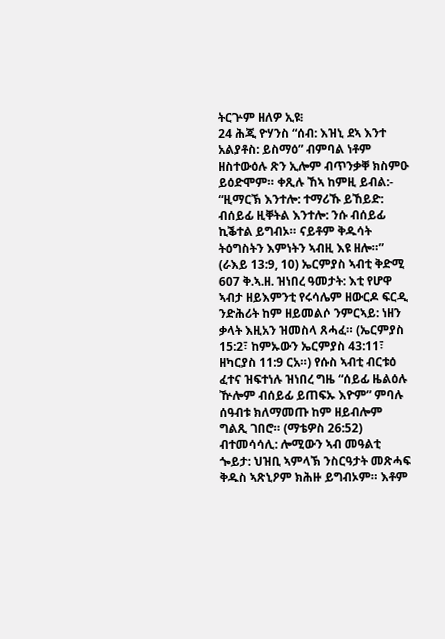ትርጕም ዘለዎ ኢዩ፧
24 ሕጂ ዮሃንስ “ሰብ: እዝኒ ደኣ እንተ አልያቶስ: ይስማዕ” ብምባል ነቶም ዘስተውዕሉ ጽን ኢሎም ብጥንቃቐ ክስምዑ ይዕድሞም። ቀጺሉ ኸኣ ከምዚ ይብል:- “ዚማርኽ እንተሎ: ተማሪኹ ይኸይድ: ብሰይፊ ዚቐትል እንተሎ: ንሱ ብሰይፊ ኪቕተል ይግብኦ። ናይቶም ቅዱሳት ትዕግስትን እምነትን ኣብዚ እዩ ዘሎ።” (ራእይ 13:9, 10) ኤርምያስ ኣብቲ ቅድሚ 607 ቅ.ኣ.ዘ. ዝነበረ ዓመታት: እቲ የሆዋ ኣብታ ዘይእምንቲ የሩሳሌም ዘውርዶ ፍርዲ ንድሕሪት ከም ዘይመልሶ ንምርኣይ: ነዘን ቃላት እዚአን ዝመስላ ጸሓፈ። (ኤርምያስ 15:2፣ ከምኡውን ኤርምያስ 43:11፣ ዘካርያስ 11:9 ርአ።) የሱስ ኣብቲ ብርቱዕ ፈተና ዝፍተነሉ ዝነበረ ግዜ “ሰይፊ ዜልዕሉ ዅሎም ብሰይፊ ይጠፍኡ እዮም” ምባሉ ሰዓብቱ ክለማመጡ ከም ዘይብሎም ግልጺ ገበሮ። (ማቴዎስ 26:52) ብተመሳሳሊ: ሎሚውን ኣብ መዓልቲ ጐይታ: ህዝቢ ኣምላኽ ንስርዓታት መጽሓፍ ቅዱስ ኣጽኒዖም ክሕዙ ይግብኦም። እቶም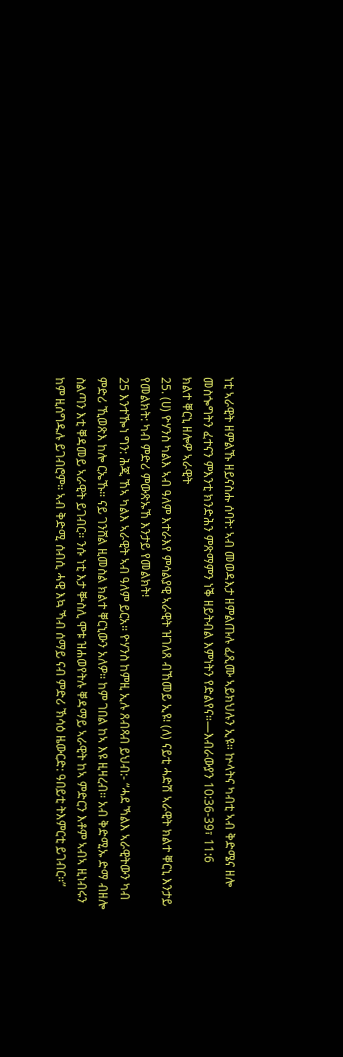ነቲ ኣራዊት ዘምልኹ ዘይናስሑ ሰባት: ኣብ መወዳእታ ዘምልጡሉ ፈጺሙ ኣይክህሉን ኢዩ። ኵላትና ካብቲ ኣብ ቅድሜና ዘሎ መስጐግትን ፈተናን ምእንቲ ክንድሕን ምጽማምን ነቕ ዘይትብል እምነትን የድልየና።—እብራውያን 10:36-39፣ 11:6
ክልተ ቐርኒ ዘሎዎ ኣራዊት
25. (ሀ) ዮሃንስ ካልእ ኣብ ዓለም እተራእየ ምሳልያዊ ኣራዊት ዝገለጸ ብኸመይ ኢዩ፧ (ለ) ናይቲ ሓድሽ ኣራዊት ክልተ ቐርኒ እንታይ የመልክት: ካብ ምድሪ ምውጽኡኸ እንታይ የመልክት፧
25 እንተዀነ ግን: ሕጂ ኸኣ ካልእ ኣራዊት ኣብ ዓለም ይርአ። ዮሃንስ ከምዚ ኢሉ ጸብጻብ ይህብ:- “ሓደ ኻልእ ኣራዊትውን ካብ ምድሪ ኺወጽእ ከሎ ርኤኹ። ናይ ገንሸል ዚመስል ክልተ ቐርኒውን አለዎ። ከም ገበል ከኣ እዩ ዚዛረብ። አብ ቅድሚኡ ድማ ብዘሎ ስልጣን እቲ ቐዳመይ ኣራዊት ይገብር። ንሱ ነቲ እታ ቝስሊ ሞቱ ዝሐወየትሉ ቐዳማይ ኣራዊት ከኣ ምድርን እቶም ኣብኣ ዚነብሩን ከም ዚሰግዱሉ ይገብሮም። ኣብ ቅድሚ ሰብሲ ሓዊ እኳ ኻብ ሰማይ ናብ ምድሪ ኽሳዕ ዜውርድ: ዓበይቲ ትእምርቲ ይገብር።”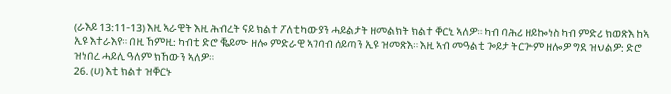(ራእይ 13:11-13) እዚ ኣራዊት እዚ ሕብረት ናይ ክልተ ፖለቲካውያን ሓይልታት ዘመልክት ክልተ ቐርኒ ኣለዎ። ካብ ባሕሪ ዘይኰነስ ካብ ምድሪ ክወጽእ ከኣ ኢዩ እተራእየ። በዚ ኸምዚ: ካብቲ ድሮ ቘይሙ ዘሎ ምድራዊ ኣገባብ ሰይጣን ኢዩ ዝመጽእ። እዚ ኣብ መዓልቲ ጐይታ ትርጕም ዘሎዎ ግደ ዝህልዎ: ድሮ ዝነበረ ሓይሊ ዓለም ክኸውን ኣለዎ።
26. (ሀ) እቲ ክልተ ዝቐርኑ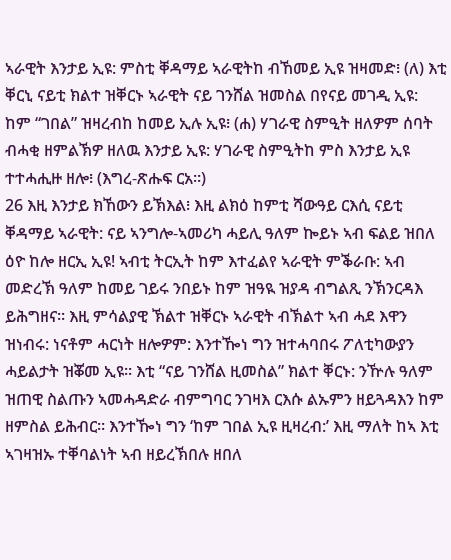ኣራዊት እንታይ ኢዩ: ምስቲ ቐዳማይ ኣራዊትከ ብኸመይ ኢዩ ዝዛመድ፧ (ለ) እቲ ቐርኒ ናይቲ ክልተ ዝቐርኑ ኣራዊት ናይ ገንሸል ዝመስል በየናይ መገዲ ኢዩ: ከም “ገበል” ዝዛረብከ ከመይ ኢሉ ኢዩ፧ (ሐ) ሃገራዊ ስምዒት ዘለዎም ሰባት ብሓቂ ዘምልኽዎ ዘለዉ እንታይ ኢዩ: ሃገራዊ ስምዒትከ ምስ እንታይ ኢዩ ተተሓሒዙ ዘሎ፧ (እግረ-ጽሑፍ ርአ።)
26 እዚ እንታይ ክኸውን ይኽእል፧ እዚ ልክዕ ከምቲ ሻውዓይ ርእሲ ናይቲ ቐዳማይ ኣራዊት: ናይ ኣንግሎ-ኣመሪካ ሓይሊ ዓለም ኰይኑ ኣብ ፍልይ ዝበለ ዕዮ ከሎ ዘርኢ ኢዩ! ኣብቲ ትርኢት ከም እተፈልየ ኣራዊት ምቕራቡ: ኣብ መድረኽ ዓለም ከመይ ገይሩ ንበይኑ ከም ዝዓዪ ዝያዳ ብግልጺ ንኽንርዳእ ይሕግዘና። እዚ ምሳልያዊ ኽልተ ዝቐርኑ ኣራዊት ብኽልተ ኣብ ሓደ እዋን ዝነብሩ: ነናቶም ሓርነት ዘሎዎም: እንተዀነ ግን ዝተሓባበሩ ፖለቲካውያን ሓይልታት ዝቖመ ኢዩ። እቲ “ናይ ገንሸል ዚመስል” ክልተ ቐርኑ: ንዅሉ ዓለም ዝጠዊ ስልጡን ኣመሓዳድራ ብምግባር ንገዛእ ርእሱ ልኡምን ዘይጓዳእን ከም ዘምስል ይሕብር። እንተዀነ ግን ‘ከም ገበል ኢዩ ዚዛረብ:’ እዚ ማለት ከኣ እቲ ኣገዛዝኡ ተቐባልነት ኣብ ዘይረኽበሉ ዘበለ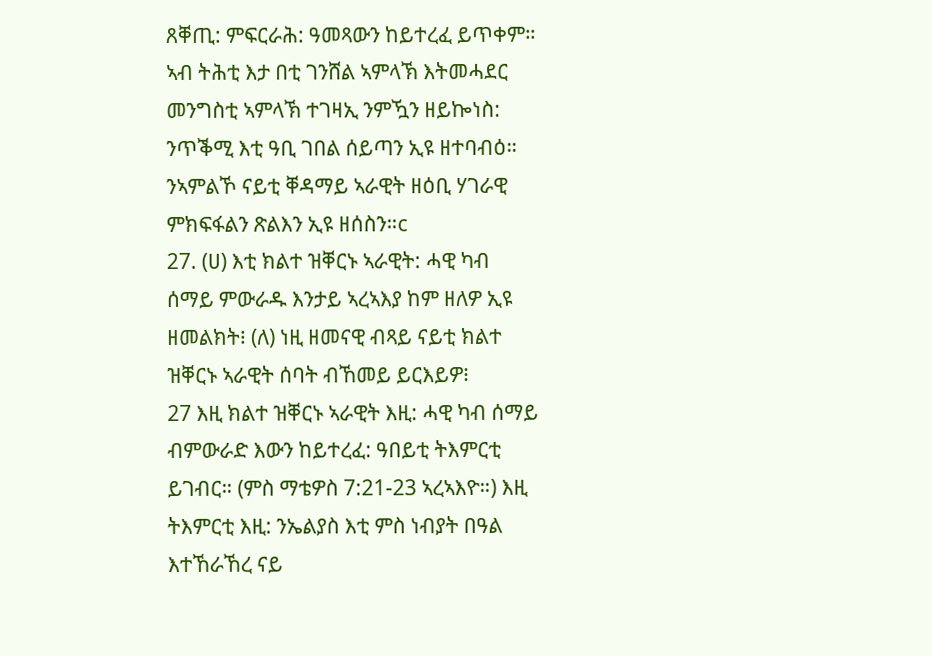ጸቐጢ: ምፍርራሕ: ዓመጻውን ከይተረፈ ይጥቀም። ኣብ ትሕቲ እታ በቲ ገንሸል ኣምላኽ እትመሓደር መንግስቲ ኣምላኽ ተገዛኢ ንምዃን ዘይኰነስ: ንጥቕሚ እቲ ዓቢ ገበል ሰይጣን ኢዩ ዘተባብዕ። ንኣምልኾ ናይቲ ቐዳማይ ኣራዊት ዘዕቢ ሃገራዊ ምክፍፋልን ጽልእን ኢዩ ዘሰስን።c
27. (ሀ) እቲ ክልተ ዝቐርኑ ኣራዊት: ሓዊ ካብ ሰማይ ምውራዱ እንታይ ኣረኣእያ ከም ዘለዎ ኢዩ ዘመልክት፧ (ለ) ነዚ ዘመናዊ ብጻይ ናይቲ ክልተ ዝቐርኑ ኣራዊት ሰባት ብኸመይ ይርእይዎ፧
27 እዚ ክልተ ዝቐርኑ ኣራዊት እዚ: ሓዊ ካብ ሰማይ ብምውራድ እውን ከይተረፈ: ዓበይቲ ትእምርቲ ይገብር። (ምስ ማቴዎስ 7:21-23 ኣረኣእዮ።) እዚ ትእምርቲ እዚ: ንኤልያስ እቲ ምስ ነብያት በዓል እተኸራኸረ ናይ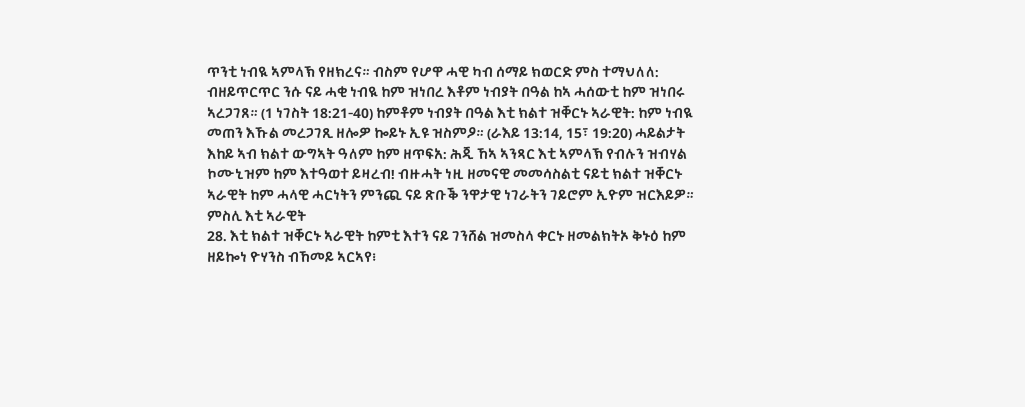ጥንቲ ነብዪ ኣምላኽ የዘክረና። ብስም የሆዋ ሓዊ ካብ ሰማይ ክወርድ ምስ ተማህለለ: ብዘይጥርጥር ንሱ ናይ ሓቂ ነብዪ ከም ዝነበረ እቶም ነብያት በዓል ከኣ ሓሰውቲ ከም ዝነበሩ ኣረጋገጸ። (1 ነገስት 18:21-40) ከምቶም ነብያት በዓል እቲ ክልተ ዝቐርኑ ኣራዊት: ከም ነብዪ መጠን እኹል መረጋገጺ ዘሎዎ ኰይኑ ኢዩ ዝስምዖ። (ራእይ 13:14, 15፣ 19:20) ሓይልታት እከይ ኣብ ክልተ ውግኣት ዓለም ከም ዘጥፍአ: ሕጂ ኸኣ ኣንጻር እቲ ኣምላኽ የብሉን ዝብሃል ኮሙኒዝም ከም እተዓወተ ይዛረብ! ብዙሓት ነዚ ዘመናዊ መመሳስልቲ ናይቲ ክልተ ዝቐርኑ ኣራዊት ከም ሓላዊ ሓርነትን ምንጪ ናይ ጽቡቕ ንዋታዊ ነገራትን ገይሮም ኢዮም ዝርእይዎ።
ምስሊ እቲ ኣራዊት
28. እቲ ክልተ ዝቐርኑ ኣራዊት ከምቲ እተን ናይ ገንሸል ዝመስላ ቀርኑ ዘመልክትኦ ቅኑዕ ከም ዘይኰነ ዮሃንስ ብኸመይ ኣርኣየ፧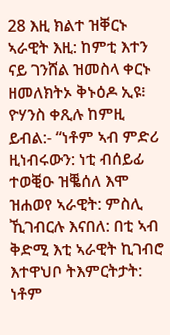28 እዚ ክልተ ዝቐርኑ ኣራዊት እዚ: ከምቲ እተን ናይ ገንሸል ዝመስላ ቀርኑ ዘመለክትኦ ቅኑዕዶ ኢዩ፧ ዮሃንስ ቀጺሉ ከምዚ ይብል:- “ነቶም ኣብ ምድሪ ዚነብሩውን: ነቲ ብሰይፊ ተወቒዑ ዝቘሰለ እሞ ዝሐወየ ኣራዊት: ምስሊ ኺገብርሉ እናበለ: በቲ ኣብ ቅድሚ እቲ ኣራዊት ኪገብሮ እተዋህቦ ትእምርትታት: ነቶም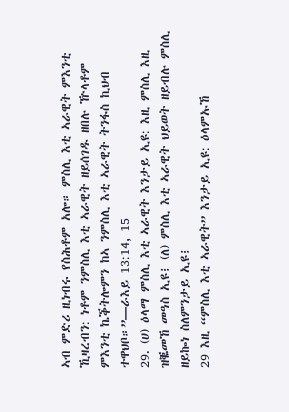ኣብ ምድሪ ዚነብሩ የስሕቶም አሎ። ምስሊ እቲ ኣራዊት ምእንቲ ኺዛረብን: ነቶም ንምስሊ እቲ ኣራዊት ዘይሰገዱ ዘበሉ ዅላቶም ምእንቲ ኬቕትሎምን ከኣ ንምስሊ እቲ ኣራዊት ትንፋስ ኪህብ ተዋህቦ።”—ራእይ 13:14, 15
29. (ሀ) ዕላማ ምስሊ እቲ ኣራዊት እንታይ ኢዩ: እዚ ምስሊ እዚ ዝቘመኸ መዓስ ኢዩ፧ (ለ) ምስሊ እቲ ኣራዊት ህይወት ዘይብሉ ምስሊ ዘይኰነ ስለምንታይ ኢዩ፧
29 እዚ “ምስሊ እቲ ኣራዊት” እንታይ ኢዩ: ዕላምኡኸ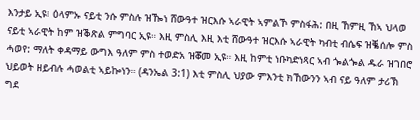እንታይ ኢዩ፧ ዕላምኡ ናይቲ ንሱ ምስሉ ዝዀነ ሸውዓተ ዝርእሱ ኣራዊት ኣምልኾ ምስፋሕ: በዚ ኸምዚ ኸኣ ህላወ ናይቲ ኣራዊት ከም ዝቕጽል ምግባር ኢዩ። እዚ ምስሊ እዚ እቲ ሸውዓተ ዝርእሱ ኣራዊት ካብቲ ብሴፍ ዝቘሰሎ ምስ ሓወየ: ማለት ቀዳማይ ውግእ ዓለም ምስ ተወድአ ዝቖመ ኢዩ። እዚ ከምቲ ነቡካድነጻር ኣብ ጐልጐል ዱራ ዝገበሮ ህይወት ዘይብሉ ሓወልቲ ኣይኰነን። (ዳንኤል 3:1) እቲ ምስሊ ህያው ምእንቲ ክኸውንን ኣብ ናይ ዓለም ታሪኽ ግደ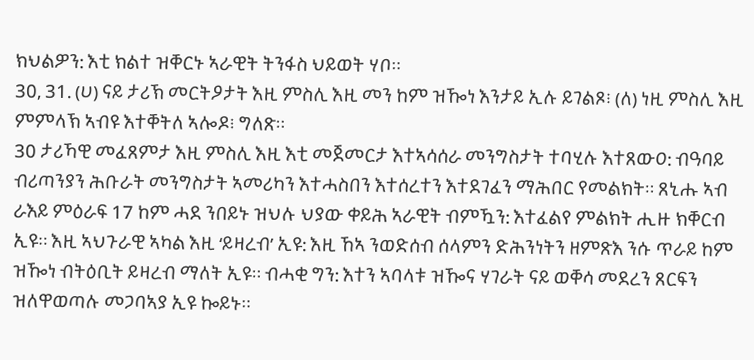ክህልዎን: እቲ ክልተ ዝቐርኑ ኣራዊት ትንፋስ ህይወት ሃቦ።
30, 31. (ሀ) ናይ ታሪኽ መርትዖታት እዚ ምስሊ እዚ መን ከም ዝዀነ እንታይ ኢሉ ይገልጾ፧ (ለ) ነዚ ምስሊ እዚ ምምላኽ ኣብዩ እተቐትለ ኣሎዶ፧ ግለጽ።
30 ታሪኻዊ መፈጸምታ እዚ ምስሊ እዚ እቲ መጀመርታ እተኣሳሰራ መንግስታት ተባሂሉ እተጸውዐ: ብዓባይ ብሪጣንያን ሕቡራት መንግስታት ኣመሪካን እተሓስበን እተሰረተን እተደገፈን ማሕበር የመልክት። ጸኒሑ ኣብ ራእይ ምዕራፍ 17 ከም ሓደ ንበይኑ ዝህሉ ህያው ቀይሕ ኣራዊት ብምዃን: እተፈልየ ምልክት ሒዙ ክቐርብ ኢዩ። እዚ ኣህጉራዊ ኣካል እዚ ‘ይዛረብ’ ኢዩ: እዚ ኸኣ ንወድሰብ ሰላምን ድሕንነትን ዘምጽእ ንሱ ጥራይ ከም ዝዀነ ብትዕቢት ይዛረብ ማለት ኢዩ። ብሓቂ ግን: እተን ኣባላቱ ዝዀና ሃገራት ናይ ወቐሳ መደረን ጸርፍን ዝለዋወጣሉ መጋባኣያ ኢዩ ኰይኑ።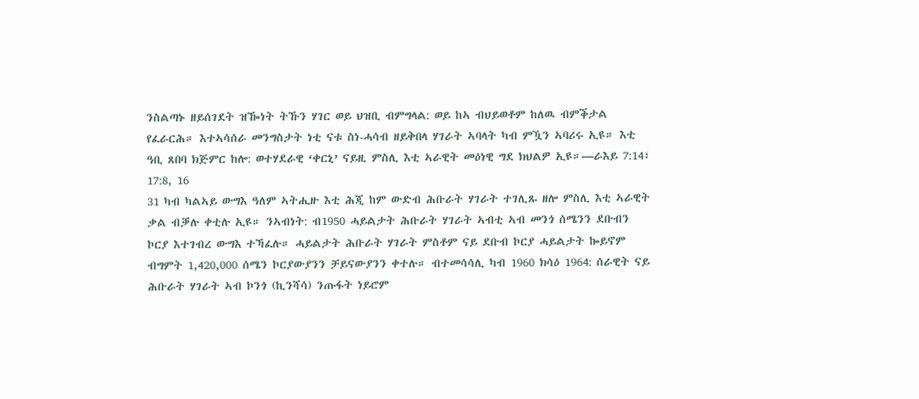ንስልጣኑ ዘይሰገደት ዝዀነት ትኹን ሃገር ወይ ህዝቢ ብምግላል: ወይ ከኣ ብህይወቶም ከለዉ ብምቕታል የፈራርሕ። እተኣሳሰራ መንግስታት ነቲ ናቱ ስነ-ሓሳብ ዘይቅበላ ሃገራት ኣባላት ካብ ምዃን ኣባሪሩ ኢዩ። እቲ ዓቢ ጸበባ ክጅምር ከሎ: ወተሃደራዊ ‘ቀርኒ’ ናይዚ ምስሊ እቲ ኣራዊት መዕነዊ ግደ ክህልዎ ኢዩ።—ራእይ 7:14፣ 17:8, 16
31 ካብ ካልኣይ ውግእ ዓለም ኣትሒዙ እቲ ሕጂ ከም ውድብ ሕቡራት ሃገራት ተገሊጹ ዘሎ ምስሊ እቲ ኣራዊት ቃል ብቓሉ ቀቲሉ ኢዩ። ንኣብነት: ብ1950 ሓይልታት ሕቡራት ሃገራት ኣብቲ ኣብ መንጎ ሰሜንን ደቡብን ኮርያ እተገብረ ውግእ ተኻፈሉ። ሓይልታት ሕቡራት ሃገራት ምስቶም ናይ ደቡብ ኮርያ ሓይልታት ኰይኖም ብግምት 1,420,000 ሰሜን ኮርያውያንን ቻይናውያንን ቀተሉ። ብተመሳሳሊ ካብ 1960 ክሳዕ 1964: ሰራዊት ናይ ሕቡራት ሃገራት ኣብ ኮንጎ (ኪንሻሳ) ንጡፋት ነይሮም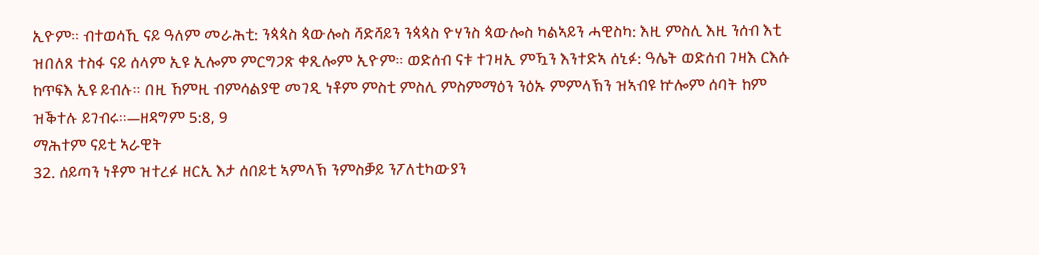ኢዮም። ብተወሳኺ ናይ ዓለም መራሕቲ: ንጳጳስ ጳውሎስ ሻድሻይን ንጳጳስ ዮሃንስ ጳውሎስ ካልኣይን ሓዊስካ: እዚ ምስሊ እዚ ንሰብ እቲ ዝበለጸ ተስፋ ናይ ሰላም ኢዩ ኢሎም ምርግጋጽ ቀጺሎም ኢዮም። ወድሰብ ናቱ ተገዛኢ ምዃን እንተድኣ ሰኒፉ: ዓሌት ወድሰብ ገዛእ ርእሱ ከጥፍእ ኢዩ ይብሉ። በዚ ኸምዚ ብምሳልያዊ መገዲ ነቶም ምስቲ ምስሊ ምስምማዕን ንዕኡ ምምላኽን ዝኣብዩ ኵሎም ሰባት ከም ዝቕተሉ ይገብሩ።—ዘዳግም 5:8, 9
ማሕተም ናይቲ ኣራዊት
32. ሰይጣን ነቶም ዝተረፉ ዘርኢ እታ ሰበይቲ ኣምላኽ ንምስቓይ ንፖለቲካውያን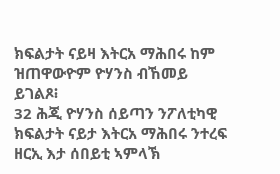ክፍልታት ናይዛ እትርአ ማሕበሩ ከም ዝጠዋውዮም ዮሃንስ ብኸመይ ይገልጾ፧
32 ሕጂ ዮሃንስ ሰይጣን ንፖለቲካዊ ክፍልታት ናይታ እትርአ ማሕበሩ ንተረፍ ዘርኢ እታ ሰበይቲ ኣምላኽ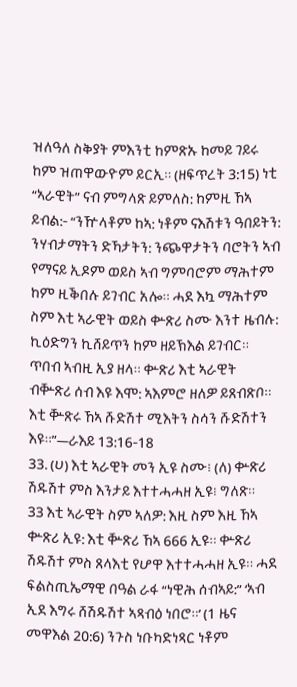ዝለዓለ ስቅያት ምእንቲ ከምጽኡ ከመይ ገይሩ ከም ዝጠዋውዮም ይርኢ። (ዘፍጥረት 3:15) ነቲ “ኣራዊት” ናብ ምግላጽ ይምለስ: ከምዚ ኸኣ ይብል:- “ንዅላቶም ከኣ: ነቶም ናእሽቱን ዓበይትን: ንሃብታማትን ድኻታትን: ንጭዋታትን ባሮትን ኣብ የማናይ ኢዶም ወይስ ኣብ ግምባሮም ማሕተም ከም ዚቕበሉ ይገብር አሎ። ሓደ እኳ ማሕተም ስም እቲ ኣራዊት ወይስ ቍጽሪ ስሙ እንተ ዜብሉ: ኪዕድግን ኪሸይጥን ከም ዘይኽእል ይገብር። ጥበብ ኣብዚ ኢያ ዘላ። ቍጽሪ እቲ ኣራዊት ብቝጽሪ ሰብ እዩ እሞ: ኣእምሮ ዘለዎ ይጸብጽቦ። እቲ ቝጽሩ ኸኣ ሹድሽተ ሚእትን ስሳን ሹድሽተን እዩ።”—ራእይ 13:16-18
33. (ሀ) እቲ ኣራዊት መን ኢዩ ስሙ፧ (ለ) ቍጽሪ ሽዱሽተ ምስ እንታይ እተተሓሓዘ ኢዩ፧ ግለጽ።
33 እቲ ኣራዊት ስም ኣለዎ: እዚ ስም እዚ ኸኣ ቍጽሪ ኢዩ: እቲ ቝጽሪ ኸኣ 666 ኢዩ። ቍጽሪ ሽዱሽተ ምስ ጸላእቲ የሆዋ እተተሓሓዘ ኢዩ። ሓደ ፍልስጢኤማዊ በዓል ራፋ “ነዊሕ ሰብኣይ:” ‘ኣብ ኢደ እግሩ ሸሽዱሽተ ኣጻብዕ ነበሮ።’ (1 ዜና መዋእል 20:6) ንጉስ ነቡካድነጻር ነቶም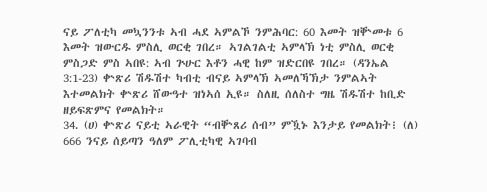ናይ ፖለቲካ መኳንንቱ ኣብ ሓደ ኣምልኾ ንምሕባር: 60 እመት ዝቝመቱ 6 እመት ዝውርዱ ምስሊ ወርቂ ገበረ። ኣገልገልቲ ኣምላኽ ነቲ ምስሊ ወርቂ ምስጋድ ምስ ኣበዩ: ኣብ ጕሁር እቶን ሓዊ ከም ዝድርበዩ ገበረ። (ዳንኤል 3:1-23) ቍጽሪ ሽዱሽተ ካብቲ ብናይ ኣምላኽ ኣመለኻኽታ ንምልኣት እተመልክት ቍጽሪ ሸውዓተ ዝነኣሰ ኢዩ። ስለዚ ሰለስተ ግዜ ሽዱሽተ ከቢድ ዘይፍጽምና የመልክት።
34. (ሀ) ቍጽሪ ናይቲ ኣራዊት “ብቝጸሪ ሰብ” ምዃኑ እንታይ የመልክት፧ (ለ) 666 ንናይ ሰይጣን ዓለም ፖሊቲካዊ ኣገባብ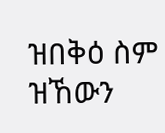ዝበቅዕ ስም ዝኸውን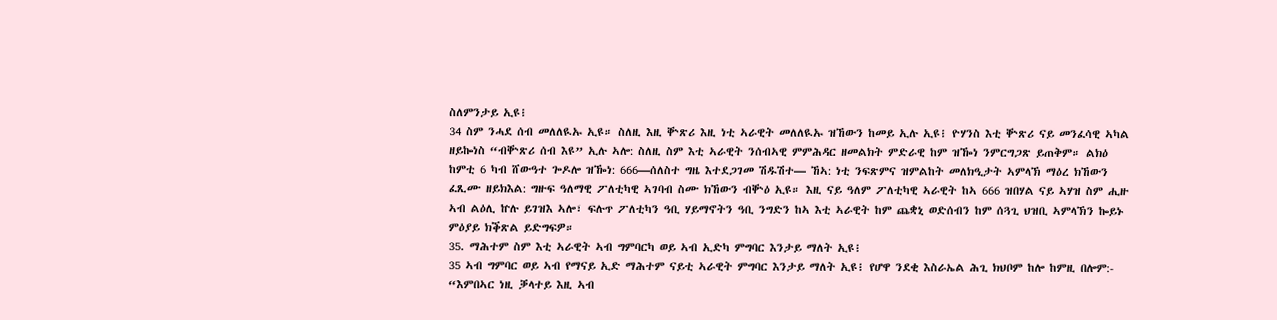ስለምንታይ ኢዩ፧
34 ስም ንሓደ ሰብ መለለዪኡ ኢዩ። ስለዚ እዚ ቝጽሪ እዚ ነቲ ኣራዊት መለለዪኡ ዝኸውን ከመይ ኢሉ ኢዩ፧ ዮሃንስ እቲ ቝጽሪ ናይ መንፈሳዊ ኣካል ዘይኰነስ “ብቝጽሪ ሰብ እዩ” ኢሉ ኣሎ: ስለዚ ስም እቲ ኣራዊት ንሰብኣዊ ምምሕዳር ዘመልክት ምድራዊ ከም ዝዀነ ንምርግጋጽ ይጠቅም። ልክዕ ከምቲ 6 ካብ ሸውዓተ ጐዶሎ ዝዀነ: 666—ሰለስተ ግዜ እተደጋገመ ሽዱሽተ— ኸኣ: ነቲ ንፍጽምና ዝምልከት መለክዒታት ኣምላኽ ማዕረ ክኸውን ፈጺሙ ዘይክእል: ግዙፍ ዓለማዊ ፖለቲካዊ ኣገባብ ስሙ ክኸውን ብቝዕ ኢዩ። እዚ ናይ ዓለም ፖለቲካዊ ኣራዊት ከኣ 666 ዝበሃል ናይ ኣሃዝ ስም ሒዙ ኣብ ልዕሊ ኵሉ ይገዝእ ኣሎ፣ ፍሉጥ ፖለቲካን ዓቢ ሃይማኖትን ዓቢ ንግድን ከኣ እቲ ኣራዊት ከም ጨቋኒ ወድሰብን ከም ሰጓጊ ህዝቢ ኣምላኽን ኰይኑ ምዕያይ ክቕጽል ይድግፍዎ።
35. ማሕተም ስም እቲ ኣራዊት ኣብ ግምባርካ ወይ ኣብ ኢድካ ምግባር እንታይ ማለት ኢዩ፧
35 ኣብ ግምባር ወይ ኣብ የማናይ ኢድ ማሕተም ናይቲ ኣራዊት ምግባር እንታይ ማለት ኢዩ፧ የሆዋ ንደቂ እስራኤል ሕጊ ክህቦም ከሎ ከምዚ በሎም:- “እምበኣር ነዚ ቓላተይ እዚ ኣብ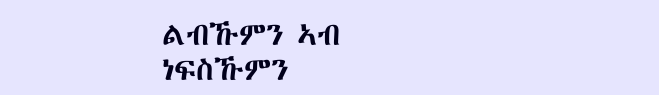ልብኹምን ኣብ ነፍስኹምን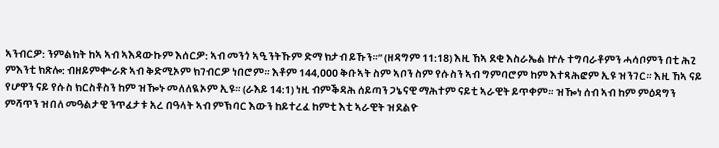ኣንብርዎ: ንምልክት ከኣ ኣብ ኣእዳውኩም እሰርዎ: ኣብ መንጎ ኣዒንትኹም ድማ ክታብ ይኹን።” (ዘዳግም 11:18) እዚ ኸኣ ደቂ እስራኤል ኵሉ ተግባራቶምን ሓሳቦምን በቲ ሕጊ ምእንቲ ክጽሎ: ብዘይምቍራጽ ኣብ ቅድሚኦም ክገብርዎ ነበሮም። እቶም 144,000 ቅቡኣት ስም ኣቦን ስም የሱስን ኣብ ግምባሮም ከም እተጻሕፎም ኢዩ ዝንገር። እዚ ኸኣ ናይ የሆዋን ናይ የሱስ ክርስቶስን ከም ዝዀኑ መለለዪኦም ኢዩ። (ራእይ 14:1) ነዚ ብምቕዳሕ ሰይጣን ጋኔናዊ ማሕተም ናይቲ ኣራዊት ይጥቀም። ዝዀነ ሰብ ኣብ ከም ምዕዳግን ምሻጥን ዝበለ መዓልታዊ ንጥፈታቱ አረ በዓላት ኣብ ምኽባር እውን ከይተረፈ ከምቲ እቲ ኣራዊት ዝደልዮ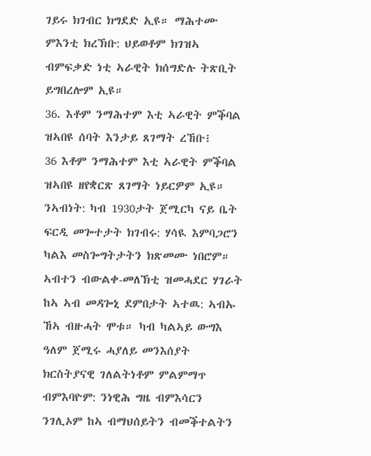ገይሩ ክገብር ክግደድ ኢዩ። ማሕተሙ ምእንቲ ክረኽቡ: ህይወቶም ክገዝኣ ብምፍቃድ ነቲ ኣራዊት ክሰግድሉ ትጽቢት ይግበረሎም ኢዩ።
36. እቶም ንማሕተም እቲ ኣራዊት ምቕባል ዝኣበዩ ሰባት እንታይ ጸገማት ረኸቡ፧
36 እቶም ንማሕተም እቲ ኣራዊት ምቕባል ዝኣበዩ ዘየቋርጽ ጸገማት ነይርዎም ኢዩ። ንኣብነት: ካብ 1930ታት ጀሚርካ ናይ ቤት ፍርዲ መጐተታት ክገብሩ: ሃሳዪ እምባጋሮን ካልእ መስጐግትታትን ክጽመሙ ነበሮም። ኣብተን ብውልቀ-መለኽቲ ዝመሓደር ሃገራት ከኣ ኣብ መዳጐኒ ደምበታት ኣተዉ: ኣብኡ ኸኣ ብዙሓት ሞቱ። ካብ ካልኣይ ውግእ ዓለም ጀሚሩ ሓያለይ መንእሰያት ክርስትያናዊ ገለልትነቶም ምልምማጥ ብምእባዮም: ንነዊሕ ግዜ ብምእሳርን ንገሊኦም ከኣ ብማህሰይትን ብመቕተልትን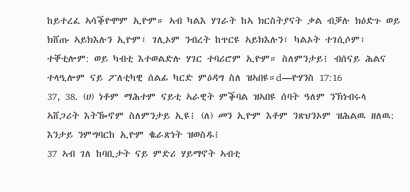ከይተረፈ ኣሳቕዮሞም ኢዮም። ኣብ ካልእ ሃገራት ከኣ ክርስትያናት ቃል ብቓሉ ክዕድጉ ወይ ክሸጡ ኣይክእሉን ኢዮም፣ ገሊኦም ንብረት ከጥርዩ ኣይክእሉን፣ ካልኦት ተገሲሶም፣ ተቐቲሎም: ወይ ካብቲ እተወልድሉ ሃገር ተባሪሮም ኢዮም። ስለምንታይ፧ ብሰናይ ሕልና ተላዒሎም ናይ ፖለቲካዊ ሰልፊ ካርድ ምዕዳግ ስለ ዝኣበዩ።d—ዮሃንስ 17:16
37, 38. (ሀ) ነቶም ማሕተም ናይቲ ኣራዊት ምቕባል ዝኣበዩ ሰባት ዓለም ንኽነብሩላ ኣሸጋሪት እትዀኖም ስለምንታይ ኢዩ፧ (ለ) መን ኢዮም እቶም ንጽህንኦም ዝሕልዉ ዘለዉ: እንታይ ንምግባርከ ኢዮም ቈራጽነት ዝወስዱ፧
37 ኣብ ገለ ከባቢታት ናይ ምድሪ ሃይማኖት ኣብቲ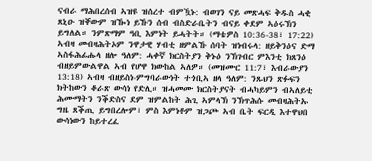ናብራ ማሕበረሰብ ኣዝዩ ዝሰረተ ብምዃኑ: ብወገን ናይ መጽሓፍ ቅዱስ ሓቂ ጸኒዑ ዝቐውም ዝዀነ ይኹን ሰብ ብስድራቤትን ብናይ ቀደም ኣዕሩኽን ይግለል። ንምጽማም ዓቢ እምነት ይሓትት። (ማቴዎስ 10:36-38፣ 17:22) ኣብዛ መብዛሕትኦም ንዋታዊ ሃብቲ ዘምልኹ ሰባት ዝነብሩላ: ዘይቅንዕና ድማ ኣስፋሕፊሑላ ዘሎ ዓለም: ሓቀኛ ክርስትያን ቅኑዕ ንኽገብር ምእንቲ ክጸንዕ ብዘይምውልዋል ኣብ የሆዋ ክውከል ኣለዎ። (መዝሙር 11:7፣ እብራውያን 13:18) ኣብዛ ብዘይስነ-ምግባራውነት ተጎቢኣ ዘላ ዓለም: ንጹህን ጽፉፍን ክትከውን ቆራጽ ውሳነ የድሊ። ዝሓመሙ ክርስትያናት ብሓካይምን ብኣለይቲ ሕሙማትን ንቕድስና ደም ዝምልከት ሕጊ ኣምላኽ ንኽጥሕሱ መብዛሕትኡ ግዜ ጸቕጢ ይግበረሎም፣ ምስ እምነቶም ዝጋጮ ኣብ ቤት ፍርዲ እተዋህበ ውሳነውን ከይተረፈ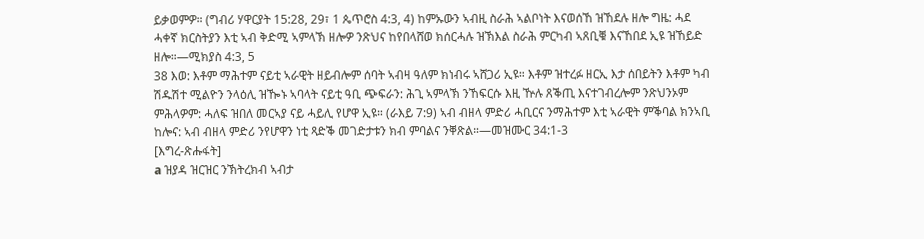ይቃወምዎ። (ግብሪ ሃዋርያት 15:28, 29፣ 1 ጴጥሮስ 4:3, 4) ከምኡውን ኣብዚ ስራሕ ኣልቦነት እናወሰኸ ዝኸደሉ ዘሎ ግዜ: ሓደ ሓቀኛ ክርስትያን እቲ ኣብ ቅድሚ ኣምላኽ ዘሎዎ ንጽህና ከየበላሸወ ክሰርሓሉ ዝኽእል ስራሕ ምርካብ ኣጸቢቑ እናኸበደ ኢዩ ዝኸይድ ዘሎ።—ሚክያስ 4:3, 5
38 እወ: እቶም ማሕተም ናይቲ ኣራዊት ዘይብሎም ሰባት ኣብዛ ዓለም ክነብሩ ኣሸጋሪ ኢዩ። እቶም ዝተረፉ ዘርኢ እታ ሰበይትን እቶም ካብ ሽዱሽተ ሚልዮን ንላዕሊ ዝዀኑ ኣባላት ናይቲ ዓቢ ጭፍራን: ሕጊ ኣምላኽ ንኸፍርሱ እዚ ዅሉ ጸቕጢ እናተገብረሎም ንጽህንኦም ምሕላዎም: ሓለፍ ዝበለ መርኣያ ናይ ሓይሊ የሆዋ ኢዩ። (ራእይ 7:9) ኣብ ብዘላ ምድሪ ሓቢርና ንማሕተም እቲ ኣራዊት ምቕባል ክንኣቢ ከሎና: ኣብ ብዘላ ምድሪ ንየሆዋን ነቲ ጻድቕ መገድታቱን ክብ ምባልና ንቐጽል።—መዝሙር 34:1-3
[እግረ-ጽሑፋት]
a ዝያዳ ዝርዝር ንኽትረክብ ኣብታ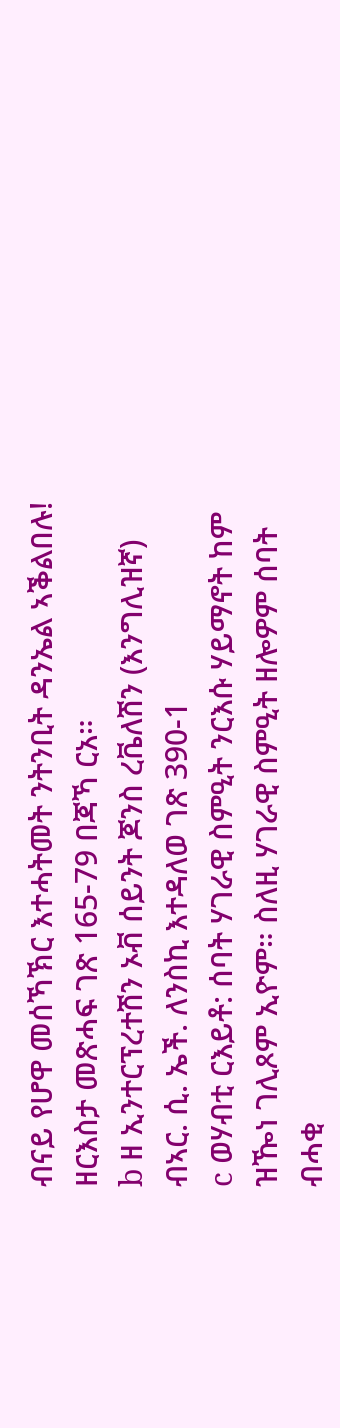ብናይ የሆዋ መሰኻኽር እተሓትመት ንትንቢት ዳንኤል ኣቕልበሉ! ዘርእስታ መጽሓፍ ገጽ 165-79 በጃኻ ርአ።
b ዘ ኢንተርፕረተሽን ኦቭ ሰይንት ጆንስ ረቬለሽን (እንግሊዝኛ) ብኣር. ሲ. ኤች. ለንስኪ እተዳለወ ገጽ 390-1
c ወሃብቲ ርእይቶ: ሰባት ሃገራዊ ስምዒት ንርእሱ ሃይማኖት ከም ዝዀነ ገሊጾም ኢዮም። ስለዚ ሃገራዊ ስምዒት ዘሎዎም ሰባት ብሓቂ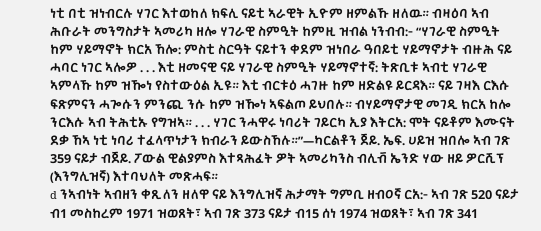ነቲ በቲ ዝነብርሉ ሃገር እተወከለ ክፍሊ ናይቲ ኣራዊት ኢዮም ዘምልኹ ዘለዉ። ብዛዕባ ኣብ ሕቡራት መንግስታት ኣመሪካ ዘሎ ሃገራዊ ስምዒት ከምዚ ዝብል ነንብብ:- “ሃገራዊ ስምዒት ከም ሃይማኖት ክርአ ኸሎ: ምስቲ ስርዓት ናይተን ቀደም ዝነበራ ዓበይቲ ሃይማኖታት ብዙሕ ናይ ሓባር ነገር ኣሎዎ . . . እቲ ዘመናዊ ናይ ሃገራዊ ስምዒት ሃይማኖተኛ: ትጽቢቱ ኣብቲ ሃገራዊ ኣምላኹ ከም ዝዀነ የስተውዕል ኢዩ። እቲ ብርቱዕ ሓገዙ ከም ዘድልዩ ይርዳእ። ናይ ገዛእ ርእሱ ፍጽምናን ሓጐሱን ምንጪ ንሱ ከም ዝዀነ ኣፍልጦ ይህበሉ። ብሃይማኖታዊ መገዲ ክርአ ከሎ ንርእሱ ኣብ ትሕቲኡ የግዝኣ። . . . ሃገር ንሓዋሩ ነባሪት ገይርካ ኢያ እትርአ: ሞት ናይቶም እሙናት ደቃ ኸኣ ነቲ ነባሪ ተፈላጥነታን ክብራን ይውስኸሉ።”—ካርልቶን ጀይ. ኤፍ. ሀይዝ ዝበሎ ኣብ ገጽ 359 ናይታ ብጀይ. ፖውል ዊልያምስ እተጻሕፈት ዎት ኣመሪካንስ ብሊቭ ኤንድ ሃው ዘይ ዎርሺፕ (እንግሊዝኛ) እተባህለት መጽሓፍ።
d ንኣብነት ኣብዘን ቀጺለን ዘለዋ ናይ እንግሊዝኛ ሕታማት ግምቢ ዘብዐኛ ርአ:- ኣብ ገጽ 520 ናይታ ብ1 መስከረም 1971 ዝወጸት፣ ኣብ ገጽ 373 ናይታ ብ15 ሰነ 1974 ዝወጸት፣ ኣብ ገጽ 341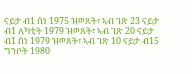ናይታ ብ1 ሰነ 1975 ዝወጸት፣ ኣብ ገጽ 23 ናይታ ብ1 ለካቲት 1979 ዝወጸት፣ ኣብ ገጽ 20 ናይታ ብ1 ሰነ 1979 ዝወጸት፣ ኣብ ገጽ 10 ናይታ ብ15 ግንቦት 1980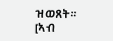ዝወጸት።
[ኣብ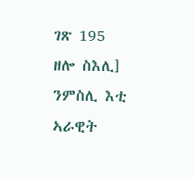ገጽ 195 ዘሎ ስእሊ]
ንምስሊ እቲ ኣራዊት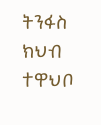ትንፋስ ክህብ ተዋህቦ